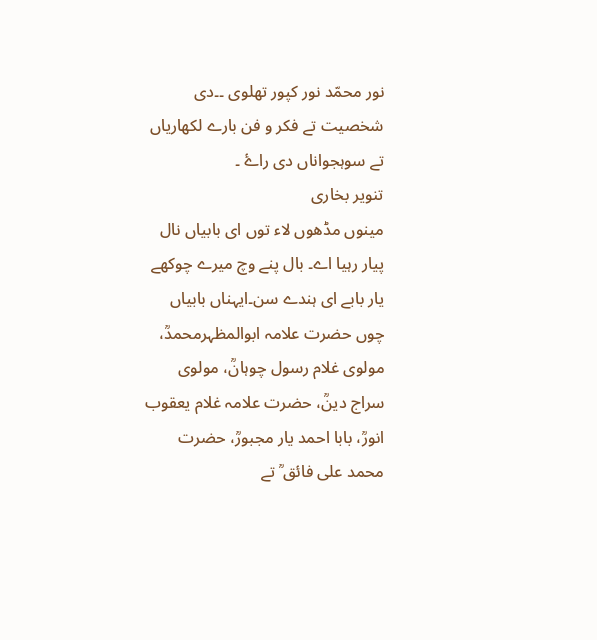نور محمّد نور کپور تھلوی ۔۔دی شخصیت تے فکر و فن بارے لکھاریاں تے سوہجواناں دی راۓ ۔
تنویر بخاری
مینوں مڈھوں لاء توں ای بابیاں نال پیار رہیا اے۔ بال پنے وچ میرے چوکھے یار بابے ای ہندے سن۔ایہناں بابیاں چوں حضرت علامہ ابوالمظہرمحمدؒ، مولوی غلام رسول چوہانؒ، مولوی سراج دینؒ، حضرت علامہ غلام یعقوب انورؒ، بابا احمد یار مجبورؒ، حضرت محمد علی فائق ؒ تے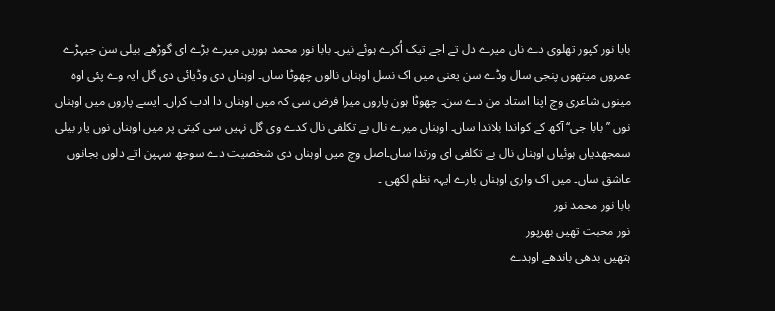بابا نور کپور تھلوی دے ناں میرے دل تے اجے تیک اُکرے ہوئے نیں۔ بابا نور محمد ہوریں میرے بڑے ای گوڑھے بیلی سن جیہڑے عمروں میتھوں پنجی سال وڈے سن یعنی میں اک نسل اوہناں نالوں چھوٹا ساں۔ اوہناں دی وڈیائی دی گل ایہ وے پئی اوہ مینوں شاعری وچ اپنا استاد من دے سن۔ چھوٹا ہون پاروں میرا فرض سی کہ میں اوہناں دا ادب کراں۔ ایسے پاروں میں اوہناں نوں ’’بابا جی‘‘ آکھ کے کواندا بلاندا ساں۔ اوہناں میرے نال بے تکلفی نال کدے وی گل نہیں سی کیتی پر میں اوہناں نوں یار بیلی سمجھدیاں ہوئیاں اوہناں نال بے تکلفی ای ورتدا ساں۔اصل وچ میں اوہناں دی شخصیت دے سوجھ سہپن اتے دلوں بجانوں عاشق ساں۔ میں اک واری اوہناں بارے ایہہ نظم لکھی ۔
بابا نور محمد نور
نور محبت تھیں بھرپور
ہتھیں بدھی باندھے اوہدے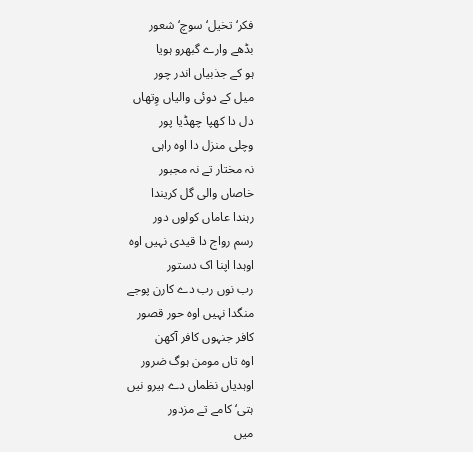فکر‘ تخیل‘ سوچ‘ شعور
بڈھے وارے گبھرو ہویا
ہو کے جذبیاں اندر چور
میل کے دوئی والیاں وِتھاں
دل دا کھپا چھڈیا پور
وچلی منزل دا اوہ راہی
نہ مختار تے نہ مجبور
خاصاں والی گل کریندا
رہندا عاماں کولوں دور
رسم رواج دا قیدی نہیں اوہ
اوہدا اپنا اک دستور
رب نوں رب دے کارن پوجے
منگدا نہیں اوہ حور قصور
کافر جنہوں کافر آکھن
اوہ تاں مومن ہوگ ضرور
اوہدیاں نظماں دے ہیرو نیں
ہتی‘ کامے تے مزدور
میں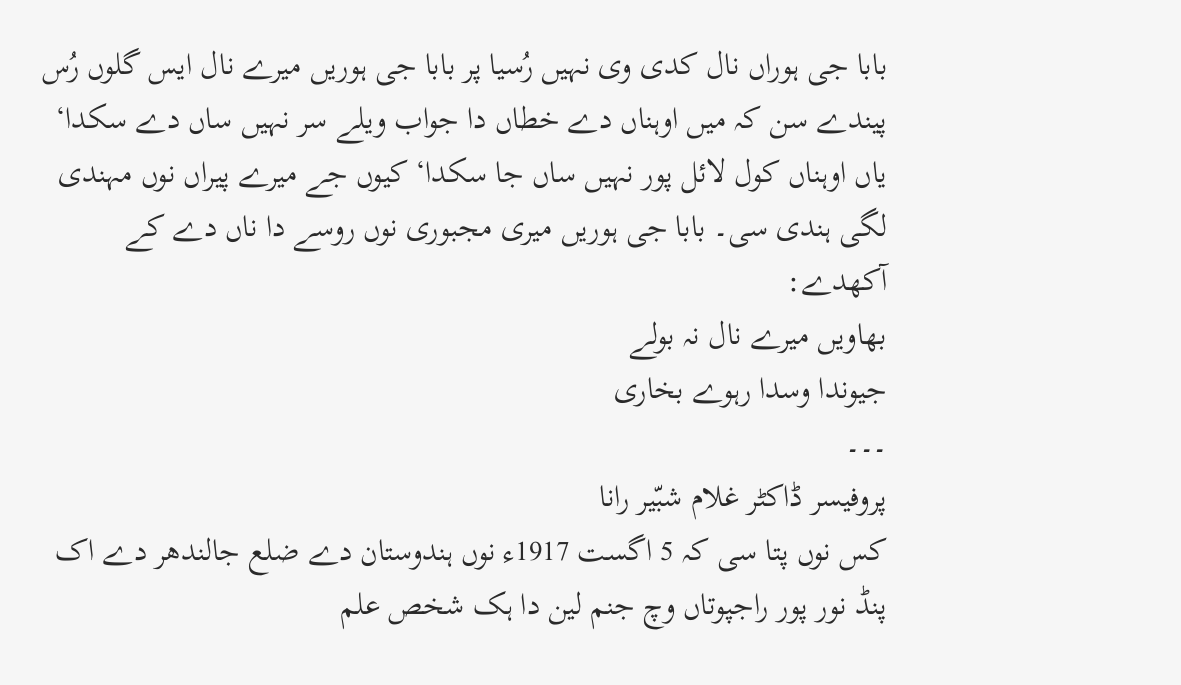بابا جی ہوراں نال کدی وی نہیں رُسیا پر بابا جی ہوریں میرے نال ایس گلوں رُس پیندے سن کہ میں اوہناں دے خطاں دا جواب ویلے سر نہیں ساں دے سکدا‘ یاں اوہناں کول لائل پور نہیں ساں جا سکدا‘ کیوں جے میرے پیراں نوں مہندی لگی ہندی سی۔ بابا جی ہوریں میری مجبوری نوں روسے دا ناں دے کے آکھدے:
بھاویں میرے نال نہ بولے
جیوندا وسدا رہوے بخاری
۔۔۔
پروفیسر ڈاکٹر غلام شبّیر رانا
کس نوں پتا سی کہ 5 اگست 1917ء نوں ہندوستان دے ضلع جالندھر دے اک پنڈ نور پور راجپوتاں وچ جنم لین دا ہک شخص علم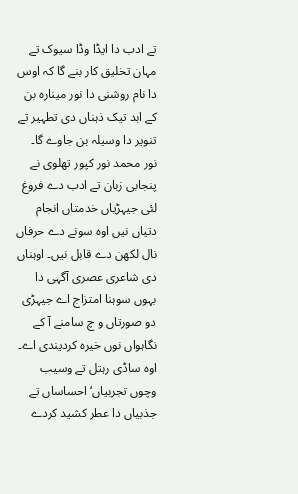تے ادب دا ایڈا وڈا سیوک تے مہان تخلیق کار بنے گا کہ اوس دا نام روشنی دا نور مینارہ بن کے ابد تیک ذہناں دی تطہیر تے تنویر دا وسیلہ بن جاوے گا۔ نور محمد نور کپور تھلوی نے پنجابی زبان تے ادب دے فروغ لئی جیہڑیاں خدمتاں انجام دتیاں نیں اوہ سونے دے حرفاں نال لکھن دے قابل نیں۔ اوہناں دی شاعری عصری آگہی دا بہوں سوہنا امتزاج اے جیہڑی دو صورتاں و چ سامنے آ کے نگاہواں نوں خیرہ کردیندی اے۔ اوہ ساڈی رہتل تے وسیب وچوں تجربیاں‘احساساں تے جذبیاں دا عطر کشید کردے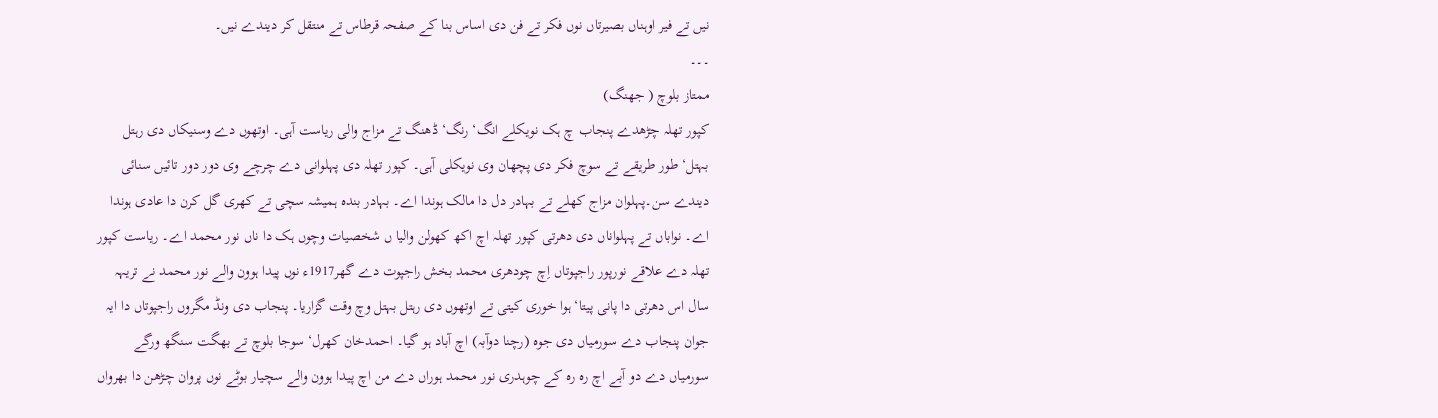نیں تے فیر اوہناں بصیرتاں نوں فکر تے فن دی اساس بنا کے صفحہ قرطاس تے منتقل کر دیندے نیں۔
۔۔۔
ممتاز بلوچ ( جھنگ)
کپور تھلہ چڑھدے پنجاب چ ہک نویکلے انگ‘ رنگ‘ ڈھنگ تے مزاج والی ریاست آہی۔ اوتھوں دے وسنیکاں دی رہتل بہتل‘ طور طریقے تے سوچ فکر دی پچھان وی نویکلی آہی۔ کپور تھلہ دی پہلوانی دے چرچے وی دور دور تائیں سنائی دیندے سن۔پہلوان مزاج کھلے تے بہادر دل دا مالک ہوندا اے۔ بہادر بندہ ہمیشہ سچی تے کھری گل کرن دا عادی ہوندا اے۔ نواباں تے پہلواناں دی دھرتی کپور تھلہ اچ اکھ کھولن والیا ں شخصیات وچوں ہک دا ناں نور محمد اے۔ ریاست کپور تھلہ دے علاقے نورپور راجپوتاں اِچ چودھری محمد بخش راجپوت دے گھر1917ء نوں پیدا ہوون والے نور محمد نے تریہہ سال اس دھرتی دا پانی پیتا‘ ہوا خوری کیتی تے اوتھوں دی رہتل بہتل وچ وقت گزاریا۔ پنجاب دی ونڈ مگروں راجپوتاں دا ایہ جوان پنجاب دے سورمیاں دی جوہ (رچنا دوآبہ) اچ آباد ہو گیا۔ احمدخان کھرل‘ سوجا بلوچ تے بھگت سنگھ ورگے سورمیاں دے دو آبے اچ رہ رہ کے چوہدری نور محمد ہوراں دے من اچ پیدا ہوون والے سچیار بوٹے نوں پروان چڑھن دا بھرواں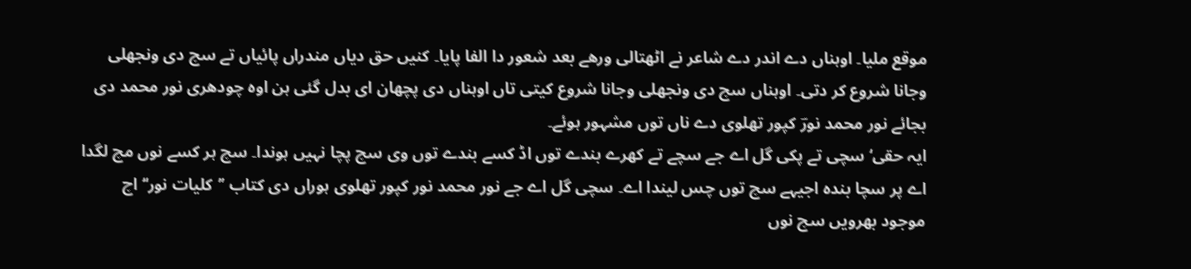موقع ملیا۔ اوہناں دے اندر دے شاعر نے اٹھتالی ورھے بعد شعور دا الفا پایا۔ کنیں حق دیاں مندراں پائیاں تے سچ دی ونجھلی وجانا شروع کر دتی۔ اوہناں سچ دی ونجھلی وجانا شروع کیتی تاں اوہناں دی پچھان ای بدل گئی ہن اوہ چودھری نور محمد دی بجائے نور محمد نورؔ کپور تھلوی دے ناں توں مشہور ہوئے۔
ایہ حقی‘ سچی تے پکی گل اے جے سچے تے کھرے بندے توں اڈ کسے بندے توں وی سچ پچا نہیں ہوندا۔ سچ ہر کسے نوں مچ لگدا اے پر سچا بندہ اجیہے سچ توں چس لیندا اے۔ سچی گل اے جے نور محمد نور کپور تھلوی ہوراں دی کتاب ’’کلیات نور‘‘ اچ موجود بھرویں سچ نوں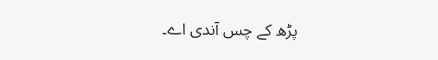پڑھ کے چس آندی اے۔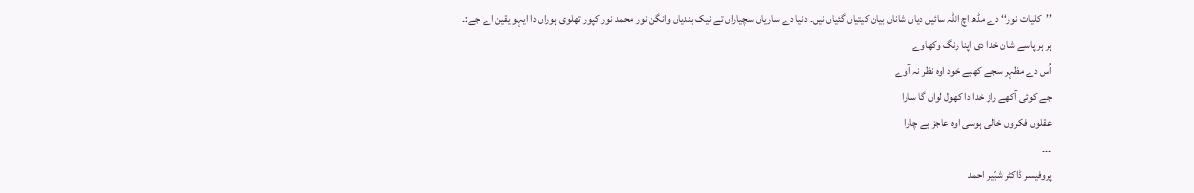’’کلیات نور‘‘ دے مڈھ اچ اللہ سائیں دیاں شاناں بیان کیتیاں گئیاں نیں۔ دنیا دے ساریاں سچیاراں تے نیک بندیاں وانگن نور محمد نور کپور تھلوی ہوراں دا ایہو یقین اے جے:۔
ہر ہر پاسے شان خدا دی اپنا رنگ وکھاوے
اُس دے مظہر سجے کھبے خود اوہ نظر نہ آوے
جے کوئی آکھے راز خدا دا کھول لواں گا سارا
عقلوں فکروں خالی ہوسی اوہ عاجز بے چارا
۔۔۔
پروفیسر ڈاکٹر شبّیر احمد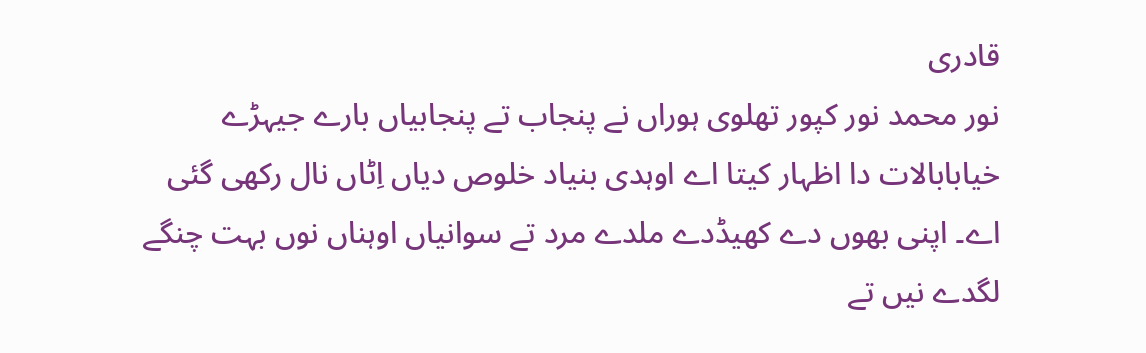قادری
نور محمد نور کپور تھلوی ہوراں نے پنجاب تے پنجابیاں بارے جیہڑے خیابابالات دا اظہار کیتا اے اوہدی بنیاد خلوص دیاں اِٹاں نال رکھی گئی اے۔ اپنی بھوں دے کھیڈدے ملدے مرد تے سوانیاں اوہناں نوں بہت چنگے لگدے نیں تے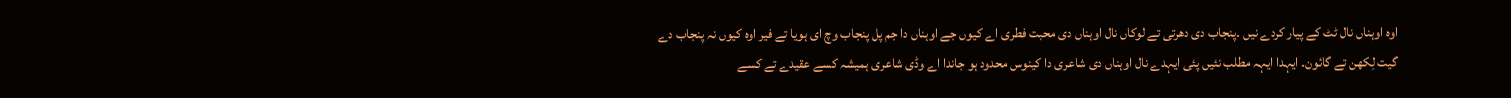اوہ اوہناں نال ٹٹ کے پیار کردے نیں ۔پنجاب دی دھرتی تے لوکاں نال اوہناں دی محبت فطری اے کیوں جے اوہناں دا جم پل پنجاب وچ ای ہویا تے فیر اوہ کیوں نہ پنجاب دے گیت لِکھن تے گائون۔ ایہدا ایہہ مطلب نئیں پئی ایہدے نال اوہناں دی شاعری دا کینوس محدود ہو جاندا اے وڈی شاعری ہمیشہ کسے عقیدے تے کسے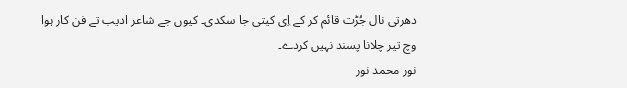دھرتی نال جُڑت قائم کر کے اِی کیتی جا سکدی۔ کیوں جے شاعر ادیب تے فن کار ہوا وچ تیر چلانا پسند نہیں کردے۔
نور محمد نور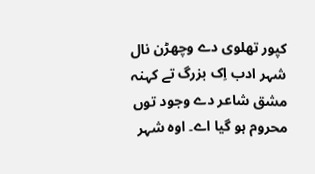کپور تھلوی دے وچھڑن نال شہر ادب اِک بزرگ تے کہنہ مشق شاعر دے وجود توں محروم ہو گیا اے۔ اوہ شہر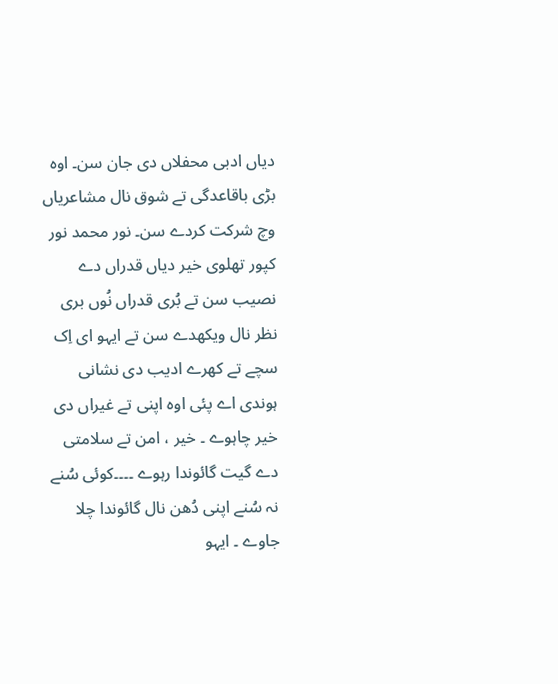دیاں ادبی محفلاں دی جان سن۔ اوہ بڑی باقاعدگی تے شوق نال مشاعریاں وچ شرکت کردے سن۔ نور محمد نور کپور تھلوی خیر دیاں قدراں دے نصیب سن تے بُری قدراں نُوں بری نظر نال ویکھدے سن تے ایہو ای اِک سچے تے کھرے ادیب دی نشانی ہوندی اے پئی اوہ اپنی تے غیراں دی خیر چاہوے ۔ خیر ، امن تے سلامتی دے گیت گائوندا رہوے ۔۔۔۔کوئی سُنے نہ سُنے اپنی دُھن نال گائوندا چلا جاوے ۔ ایہو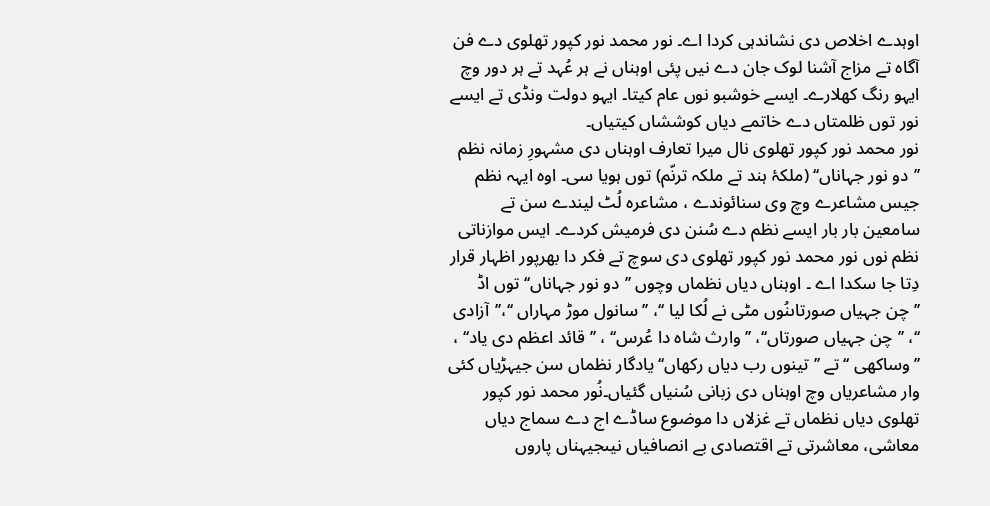اوہدے اخلاص دی نشاندہی کردا اے۔ نور محمد نور کپور تھلوی دے فن آگاہ تے مزاج آشنا لوک جان دے نیں پئی اوہناں نے ہر عُہد تے ہر دور وچ ایہو رنگ کھلارے۔ ایسے خوشبو نوں عام کیتا۔ ایہو دولت ونڈی تے ایسے نور توں ظلمتاں دے خاتمے دیاں کوششاں کیتیاں۔
نور محمد نور کپور تھلوی نال میرا تعارف اوہناں دی مشہورِ زمانہ نظم ’’دو نور جہاناں‘‘ (ملکۂ ہند تے ملکہ ترنّم) توں ہویا سی۔ اوہ ایہہ نظم جیس مشاعرے وچ وی سنائوندے ، مشاعرہ لُٹ لیندے سن تے سامعین بار بار ایسے نظم دے سُنن دی فرمیش کردے۔ ایس موازناتی نظم نوں نور محمد نور کپور تھلوی دی سوچ تے فکر دا بھرپور اظہار قرار دِتا جا سکدا اے ۔ اوہناں دیاں نظماں وچوں ’’دو نور جہاناں‘‘ توں اڈ ’’چن جہیاں صورتاںنُوں مٹی نے لُکا لیا ‘‘، ’’سانول موڑ مہاراں ‘‘،’’آزادی ‘‘، ’’چن جہیاں صورتاں‘‘، ’’وارث شاہ دا عُرس‘‘ ، ’’قائد اعظم دی یاد‘‘ ، ’’وساکھی ‘‘ تے ’’تینوں رب دیاں رکھاں‘‘ یادگار نظماں سن جیہڑیاں کئی وار مشاعریاں وچ اوہناں دی زبانی سُنیاں گئیاں۔نُور محمد نور کپور تھلوی دیاں نظماں تے غزلاں دا موضوع ساڈے اج دے سماج دیاں معاشی، معاشرتی تے اقتصادی بے انصافیاں نیںجیہناں پاروں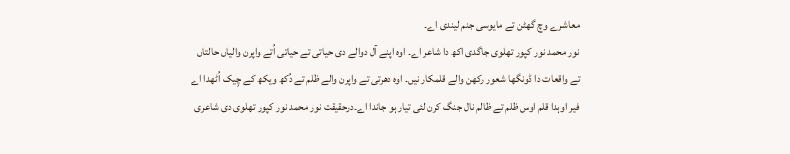معاشرے وچ گھٹن تے مایوسی جنم لیندی اے۔
نور محمد نور کپور تھلوی جاگدی اکھ دا شاعر اے۔ اوہ اپنے آل دوالے دی حیاتی تے حیاتی اُتے واپرن والیاں حالتاں تے واقعات دا ڈونگھا شعور رکھن والے قلمکار نیں۔ اوہ دھرتی تے واپرن والے ظلم تے دُکھ ویکھ کے چِیک اُٹھدا اے فیر اوہدا قلم اوس ظلم تے ظالم نال جنگ کرن لئی تیار ہو جاندا اے۔درحقیقت نور محمد نور کپور تھلوی دی شاعری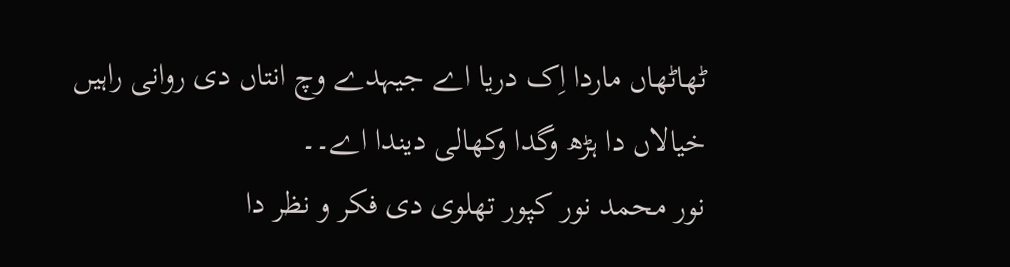ٹھاٹھاں ماردا اِک دریا اے جیہدے وچ انتاں دی روانی راہیں خیالاں دا ہڑھ وگدا وکھالی دیندا اے۔۔
نور محمد نور کپور تھلوی دی فکر و نظر دا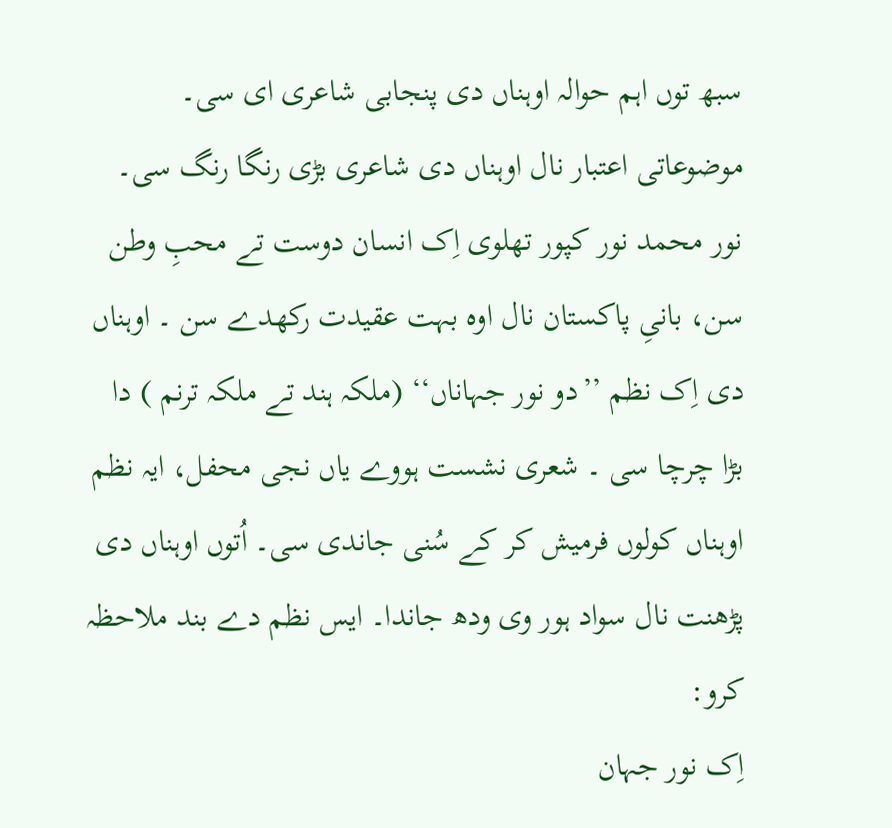سبھ توں اہم حوالہ اوہناں دی پنجابی شاعری ای سی۔ موضوعاتی اعتبار نال اوہناں دی شاعری بڑی رنگا رنگ سی۔ نور محمد نور کپور تھلوی اِک انسان دوست تے محبِ وطن سن، بانیِ پاکستان نال اوہ بہت عقیدت رکھدے سن ۔ اوہناں دی اِک نظم ’’دو نور جہاناں‘‘ (ملکہ ہند تے ملکہ ترنم ) دا بڑا چرچا سی ۔ شعری نشست ہووے یاں نجی محفل، ایہ نظم اوہناں کولوں فرمیش کر کے سُنی جاندی سی۔ اُتوں اوہناں دی پڑھنت نال سواد ہور وی ودھ جاندا۔ ایس نظم دے بند ملاحظہ کرو:
اِک نور جہان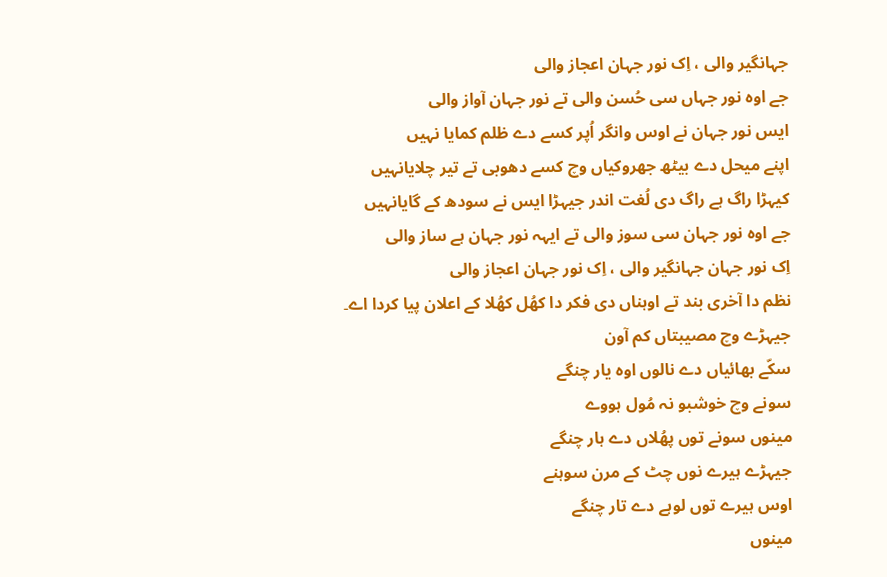جہانگیر والی ، اِک نور جہان اعجاز والی
جے اوہ نور جہاں سی حُسن والی تے نور جہان آواز والی
ایس نور جہان نے اوس وانگر اُپر کسے دے ظلم کمایا نہیں
اپنے میحل دے بیٹھ جھروکیاں وچ کسے دھوبی تے تیر چلایانہیں
کیہڑا راگ ہے راگ دی لُغت اندر جیہڑا ایس نے سودھ کے گایانہیں
جے اوہ نور جہان سی سوز والی تے ایہہ نور جہان ہے ساز والی
اِک نور جہان جہانگیر والی ، اِک نور جہان اعجاز والی
نظم دا آخری بند تے اوہناں دی فکر دا کھُل کھُلا کے اعلان پیا کردا اے۔
جیہڑے وچ مصیبتاں کم آون
سکّے بھائیاں دے نالوں اوہ یار چنگے
سونے وچ خوشبو نہ مُول ہووے
مینوں سونے توں پھُلاں دے ہار چنگے
جیہڑے ہیرے نوں چٹ کے مرن سوہنے
اوس ہیرے توں لوہے دے تار چنگے
مینوں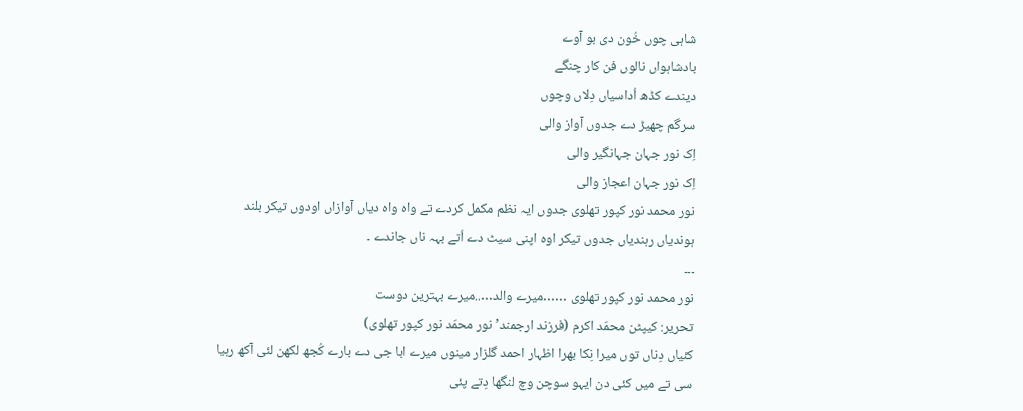شاہی چوں خُون دی بو آوے
بادشاہواں نالوں فن کار چنگے
دیندے کڈھ اُداسیاں دِلاں وچوں
سرگم چھیڑ دے جدوں آواز والی
اِک نور جہان جہانگیر والی
اِک نور جہان اعجاز والی
نور محمد نور کپور تھلوی جدوں ایہ نظم مکمل کردے تے واہ واہ دیاں آوازاں اودوں تیکر بلند ہوندیاں رہندیاں جدوں تیکر اوہ اپنی سیٹ دے اُتے بہہ ناں جاندے ۔
۔۔۔
نور محمد نور کپور تھلوی ……میرے والد…..میرے بہترین دوست
تحریر: کیپٹن محمّد اکرم (فرزند ارجمند’ نور محمّد نور کپور تھلوی)
کئیاں دِناں توں میرا نِکا بھرا اظہار احمد گلزار مینوں میرے ابا جی دے بارے کُجھ لکھن لئی آکھ رہیا سی تے میں کئی دن ایہو سوچن وچ لنگھا دِتے پئی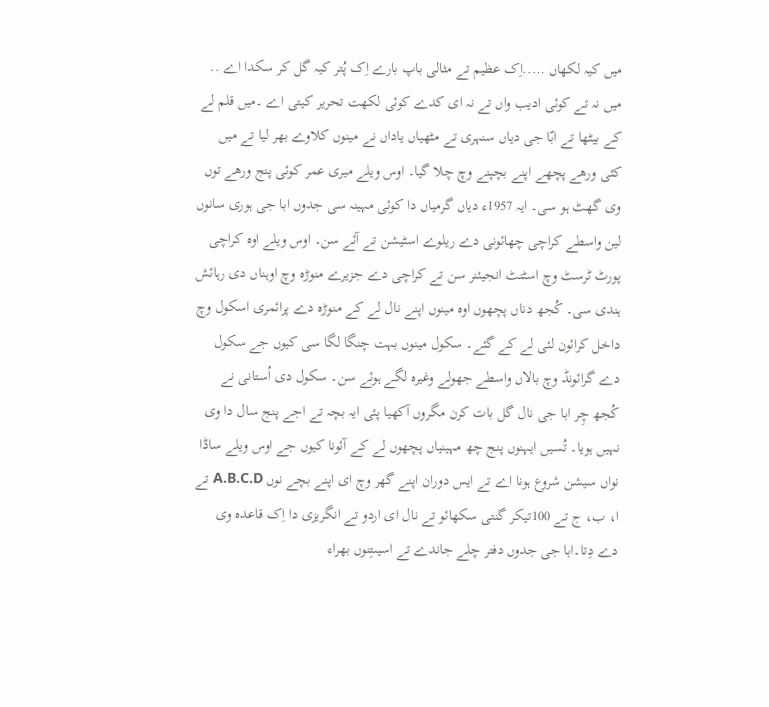میں کیہ لکھاں …..اِک عظیم تے مثالی باپ بارے اِک پُتر کیہ گل کر سکدا اے .. میں نہ تے کوئی ادیب واں تے نہ ای کدے کوئی لکھت تحریر کیتی اے ۔میں قلم لے کے بیٹھا تے ابّا جی دیاں سنہری تے مٹھیاں یاداں نے مینوں کلاوے بھر لیا تے میں کئی ورھے پچھے اپنے بچپنے وچ چلا گیا۔ اوس ویلے میری عمر کوئی پنج ورھے توں وی گھٹ ہو سی۔ ایہ 1957ء دیاں گرمیاں دا کوئی مہینہ سی جدوں ابا جی ہوری سانوں لین واسطے کراچی چھائونی دے ریلوے اسٹیشن تے آئے سن۔ اوس ویلے اوہ کراچی پورٹ ٹرسٹ وچ اسٹنٹ انجیئنر سن تے کراچی دے جزیرے منوڑہ وچ اوہناں دی رہائش ہندی سی۔ کُجھ دناں پچھوں اوہ مینوں اپنے نال لے کے منوڑہ دے پرائمری اسکول وچ داخل کرائون لئی لے کے گئے۔ سکول مینوں بہت چنگا لگا سی کیوں جے سکول دے گرائونڈ وچ بالاں واسطے جھولے وغیرہ لگے ہوئے سن۔ سکول دی اُستانی نے کُجھ چِر ابا جی نال گل بات کرن مگروں آکھیا پئی ایہ بچہ تے اجے پنج سال دا وی نہیں ہویا۔ تُسیں ایہنوں پنج چھ مہینیاں پچھوں لے کے آئونا کیوں جے اوس ویلے ساڈا نواں سیشن شروع ہونا اے تے ایس دوران اپنے گھر وچ ای اپنے بچے نوں A.B.C.D تے ا، ب، ج تے 100تیکر گنتی سکھائو تے نال ای اردو تے انگریزی دا اِک قاعدہ وی دے دِتا۔ابا جی جدوں دفتر چلے جاندے تے اسیںتِنوں بھراء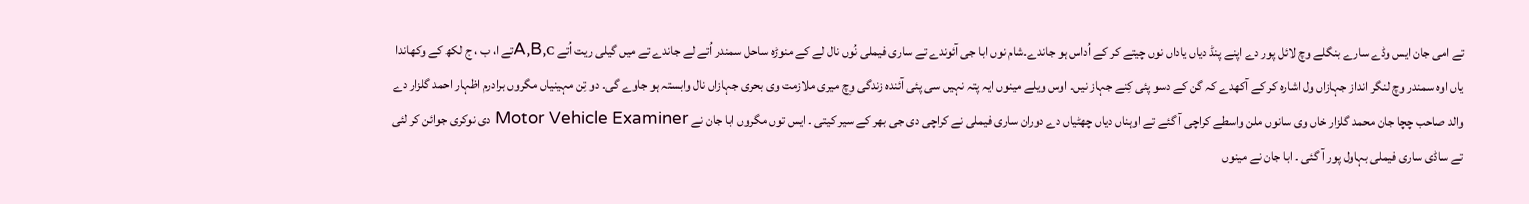تے امی جان ایس وڈے سارے بنگلے وچ لائل پور دے اپنے پنڈ دیاں یاداں نوں چیتے کر کے اُداس ہو جاندے۔شام نوں ابا جی آئوندے تے ساری فیملی نُوں نال لے کے منوڑہ ساحل سمندر اُتے لے جاندے تے میں گیلی ریت اُتے A,B,Cتے ا، ب ، ج لکھ کے وکھاندا یاں اوہ سمندر وچ لنگر انداز جہازاں ول اشارہ کر کے آکھدے کہ گن کے دسو پئی کِنے جہاز نیں۔ اوس ویلے مینوں ایہ پتہ نہیں سی پئی آئندہ زندگی وِچ میری ملازمت وی بحری جہازاں نال وابستہ ہو جاوے گی۔ دو تِن مہینیاں مگروں برادرم اظہار احمد گلزار دے والد صاحب چچا جان محمد گلزار خاں وی سانوں ملن واسطے کراچی آ گئے تے اوہناں دیاں چھٹیاں دے دوران ساری فیملی نے کراچی دی جی بھر کے سیر کیتی ۔ ایس توں مگروں ابا جان نے Motor Vehicle Examiner دی نوکری جوائن کر لئی تے ساڈی ساری فیملی بہاول پور آ گئی ۔ ابا جان نے مینوں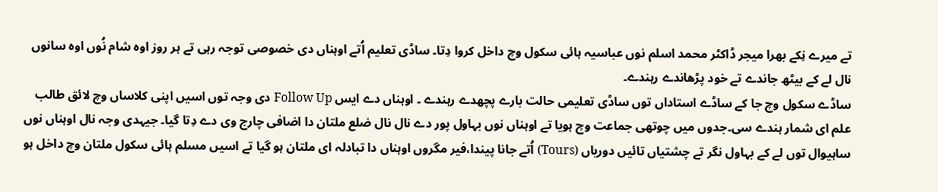تے میرے نِکے بھرا میجر ڈاکٹر محمد اسلم نوں عباسیہ ہائی سکول وچ داخل کروا دِتا۔ ساڈی تعلیم اُتے اوہناں دی خصوصی توجہ رہی تے ہر روز اوہ شام نُوں اوہ سانوں نال لے کے بیٹھ جاندے تے خود پڑھاندے رہندے۔
ساڈے سکول وچ جا کے ساڈے استاداں توں ساڈی تعلیمی حالت بارے پچھدے رہندے ۔ اوہناں دے ایس Follow Up دی وجہ توں اسیں اپنی کلاساں وچ لائق طالب علم ای شمار ہندے سی۔جدوں میں چوتھی جماعت وچ ہویا تے اوہناں نوں بہاول پور دے نال نال ضلع ملتان دا اضافی چارج وی دے دِتا گیا۔ جیہدی وجہ نال اوہناں نوں ساہیوال توں لے کے بہاول نگر تے چشتیاں تائیں دوریاں (Tours) اُتے جانا پیندا،فیر مگروں اوہناں دا تبادلہ ای ملتان ہو گیا تے اسیں مسلم ہائی سکول ملتان وچ داخل ہو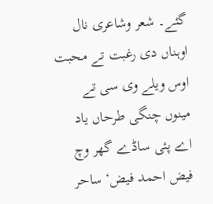گئے۔ شعر وشاعری نال اوہناں دی رغبت تے محبت اوس ویلے وی سی تے مینوں چنگی طرحاں یاد اے پئی ساڈے گھر وچ فیض احمد فیض‘ ساحر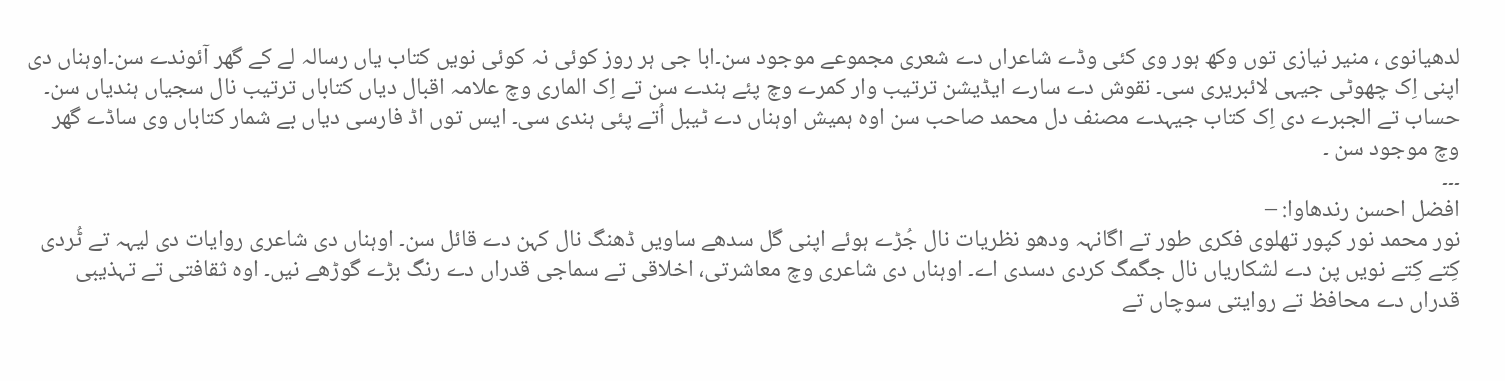لدھیانوی ، منیر نیازی توں وکھ ہور وی کئی وڈے شاعراں دے شعری مجموعے موجود سن۔ابا جی ہر روز کوئی نہ کوئی نویں کتاب یاں رسالہ لے کے گھر آئوندے سن۔اوہناں دی اپنی اِک چھوٹی جیہی لائبریری سی۔ نقوش دے سارے ایڈیشن ترتیب وار کمرے وچ پئے ہندے سن تے اِک الماری وچ علامہ اقبال دیاں کتاباں ترتیب نال سجیاں ہندیاں سن۔ حساب تے الجبرے دی اِک کتاب جیہدے مصنف دل محمد صاحب سن اوہ ہمیش اوہناں دے ٹیبل اُتے پئی ہندی سی۔ ایس توں اڈ فارسی دیاں بے شمار کتاباں وی ساڈے گھر وچ موجود سن ۔
۔۔۔
افضل احسن رندھاوا: –
نور محمد نور کپور تھلوی فکری طور تے اگانہہ ودھو نظریات نال جُڑے ہوئے اپنی گل سدھے ساویں ڈھنگ نال کہن دے قائل سن۔ اوہناں دی شاعری روایات دی لیہہ تے ٹُردی کِتے کِتے نویں پن دے لشکاریاں نال جگمگ کردی دسدی اے۔ اوہناں دی شاعری وچ معاشرتی، اخلاقی تے سماجی قدراں دے رنگ بڑے گوڑھے نیں۔ اوہ ثقافتی تے تہذیبی قدراں دے محافظ تے روایتی سوچاں تے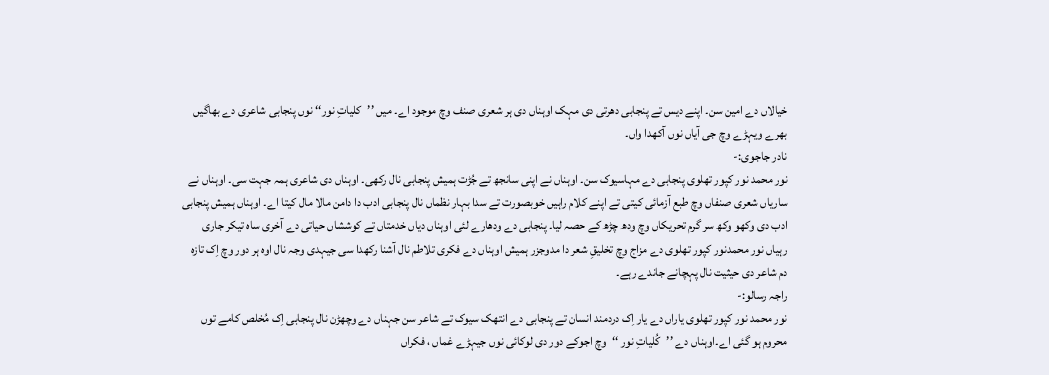خیالاں دے امین سن۔ اپنے دیس تے پنجابی دھرتی دی مہک اوہناں دی ہر شعری صنف وچ موجود اے۔ میں ’’کلیاتِ نور‘‘ نوں پنجابی شاعری دے بھاگیں بھرے ویہڑے وچ جی آیاں نوں آکھدا واں۔
نادر جاجوی:-
نور محمد نور کپور تھلوی پنجابی دے مہاسیوک سن۔ اوہناں نے اپنی سانجھ تے جُڑت ہمیش پنجابی نال رکھی۔ اوہناں دی شاعری ہمہ جہت سی۔ اوہناں نے ساریاں شعری صنفاں وچ طبع آزمائی کیتی تے اپنے کلام راہیں خوبصورت تے سدا بہار نظماں نال پنجابی ادب دا دامن مالا مال کیتا اے۔ اوہناں ہمیش پنجابی ادب دی وکھو وکھ سر گرم تحریکاں وچ ودھ چڑھ کے حصہ لیا۔ پنجابی دے ودھارے لئی اوہناں دیاں خدمتاں تے کوششاں حیاتی دے آخری ساہ تیکر جاری رہیاں نور محمدنور کپور تھلوی دے مزاج وِچ تخلیقِ شعر دا مدوجزر ہمیش اوہناں دے فکری تلاطم نال آشنا رکھدا سی جیہدی وجہ نال اوہ ہر دور وچ اِک تازہ دم شاعر دی حیثیت نال پہچانے جاندے رہے۔
راجہ رسالو:-
نور محمد نور کپور تھلوی یاراں دے یار اِک دردمند انسان تے پنجابی دے انتھک سیوک تے شاعر سن جہناں دے وچھڑن نال پنجابی اِک مُخلص کامے توں محروم ہو گئی اے۔اوہناں دے ’’کُلیاتِ نور ‘‘وچ اجوکے دور دی لوکائی نوں جیہڑے غماں ، فکراں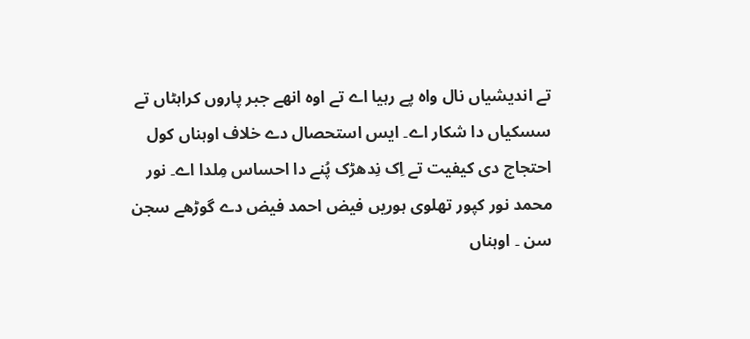تے اندیشیاں نال واہ پے رہیا اے تے اوہ انھے جبر پاروں کراہٹاں تے سسکیاں دا شکار اے۔ ایس استحصال دے خلاف اوہناں کول احتجاج دی کیفیت تے اِک نِدھڑک پُنے دا احساس مِلدا اے۔ نور محمد نور کپور تھلوی ہوریں فیض احمد فیض دے گوڑھے سجن سن ۔ اوہناں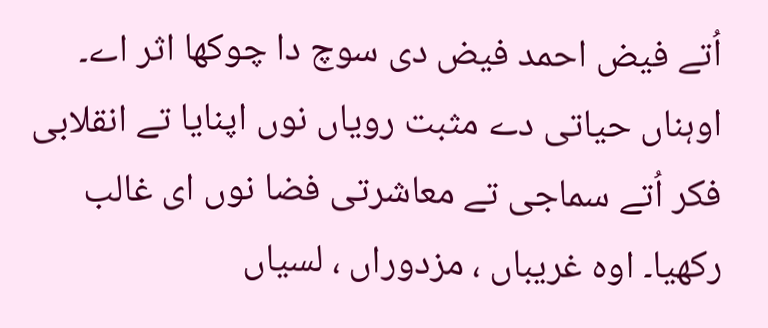اُتے فیض احمد فیض دی سوچ دا چوکھا اثر اے۔ اوہناں حیاتی دے مثبت رویاں نوں اپنایا تے انقلابی فکر اُتے سماجی تے معاشرتی فضا نوں ای غالب رکھیا۔ اوہ غریباں ، مزدوراں ، لسیاں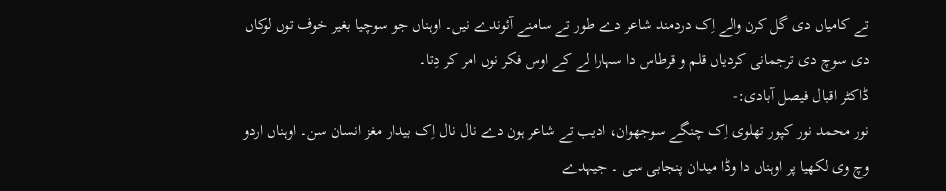تے کامیاں دی گل کرن والے اِک دردمند شاعر دے طور تے سامنے آئوندے نیں۔ اوہناں جو سوچیا بغیر خوف توں لوکاں دی سوچ دی ترجمانی کردیاں قلم و قرطاس دا سہارا لے کے اوس فکر نوں امر کر دِتا۔
ڈاکٹر اقبال فیصل آبادی:-
نور محمد نور کپور تھلوی اِک چنگے سوجھوان، ادیب تے شاعر ہون دے نال نال اِک بیدار مغز انسان سن۔ اوہناں اردو وچ وی لکھیا پر اوہناں دا وڈا میدان پنجابی سی ۔ جیہدے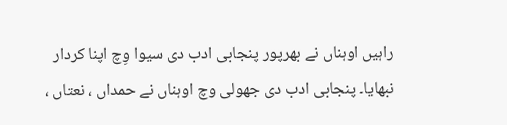راہیں اوہناں نے بھرپور پنجابی ادب دی سیوا وِچ اپنا کردار نبھایا۔ پنجابی ادب دی جھولی وچ اوہناں نے حمداں ، نعتاں ،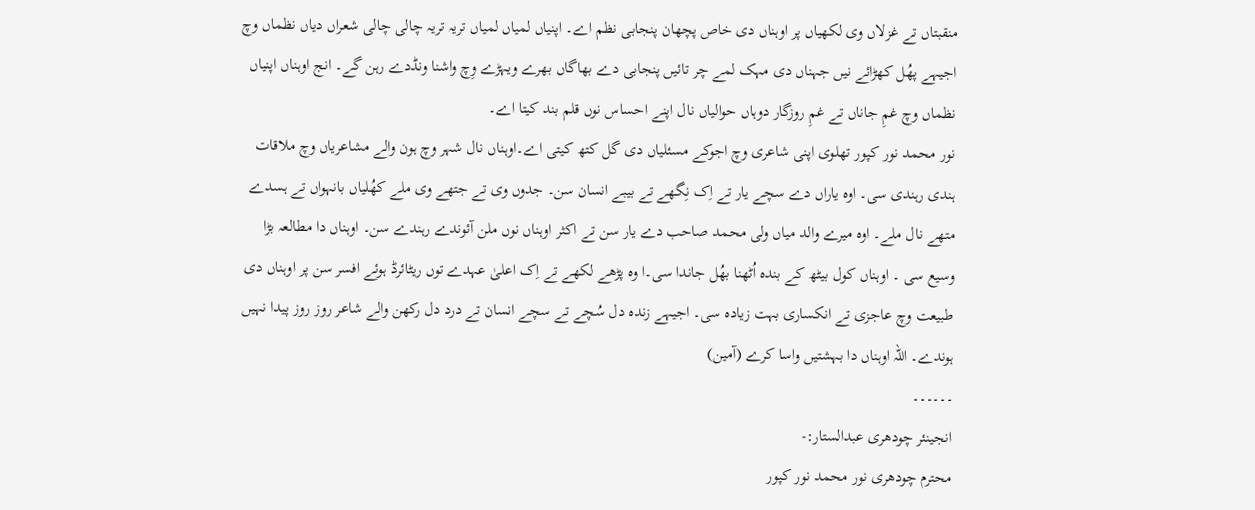منقبتاں تے غزلاں وی لکھیاں پر اوہناں دی خاص پچھان پنجابی نظم اے۔ اپنیاں لمیاں لمیاں تریہ تریہ چالی چالی شعراں دیاں نظماں وچ اجیہے پھُل کھڑائے نیں جہناں دی مہک لمے چر تائیں پنجابی دے بھاگاں بھرے ویہڑے وِچ واشنا ونڈدے رہن گے۔ انج اوہناں اپنیاں نظماں وچ غمِ جاناں تے غمِ روزگار دوہاں حوالیاں نال اپنے احساس نوں قلم بند کیتا اے۔
نور محمد نور کپور تھلوی اپنی شاعری وچ اجوکے مسئلیاں دی گل کتھ کیتی اے۔اوہناں نال شہر وچ ہون والے مشاعریاں وچ ملاقات ہندی رہندی سی۔ اوہ یاراں دے سچے یار تے اِک نِگھے تے بیبے انسان سن۔ جدوں وی تے جتھے وی ملے کھُلیاں بانہواں تے ہسدے متھے نال ملے۔ اوہ میرے والد میاں ولی محمد صاحب دے یار سن تے اکثر اوہناں نوں ملن آئوندے رہندے سن۔ اوہناں دا مطالعہ بڑا وسیع سی ۔ اوہناں کول بیٹھ کے بندہ اُٹھنا بھُل جاندا سی۔ا وہ پڑھے لکھے تے اِک اعلیٰ عہدے توں ریٹائرڈ ہوئے افسر سن پر اوہناں دی طبیعت وچ عاجزی تے انکساری بہت زیادہ سی۔ اجیہے زندہ دل سُچے تے سچے انسان تے درد دل رکھن والے شاعر روز روز پیدا نہیں ہوندے۔ اللہ اوہناں دا بہشتیں واسا کرے (آمین)
۔۔۔۔۔۔
انجینئر چودھری عبدالستار:-
محترم چودھری نور محمد نور کپور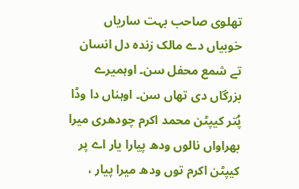تھلوی صاحب بہت ساریاں خوبیاں دے مالک زندہ دل انسان تے شمع محفل سن۔ اوہمیرے بزرگاں دی تھاں سن۔ اوہناں دا وڈا پُتر کیپٹن محمد اکرم چودھری میرا بھراواں نالوں ودھ پیارا یار اے پر کیپٹن اکرم توں ودھ میرا پیار ،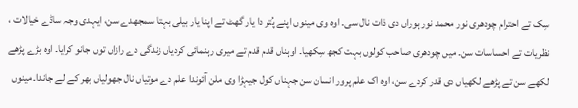سِک تے احترام چودھری نور محمد نور ہوراں دی ذات نال سی۔ اوہ وی مینوں اپنے پُتر دا یار گھٹ تے اپنا یار بیلی بہتا سمجھدے سن، ایہدی وجہ ساڈے خیالات ، نظریات تے احساسات سن۔ میں چودھری صاحب کولوں بہت کجھ سِکھیا۔ اوہناں قدم قدم تے میری رہنمائی کردیاں زندگی دے رازاں توں جانو کرایا۔ اوہ بڑے پڑھے لکھے سن تے پڑھے لکھیاں دی قدر کردے سن، اوہ اک علم پرور انسان سن جہناں کول جیہڑا وی ملن آئوندا علم دے موتیاں نال جھولیاں بھر کے لے جاندا۔مینوں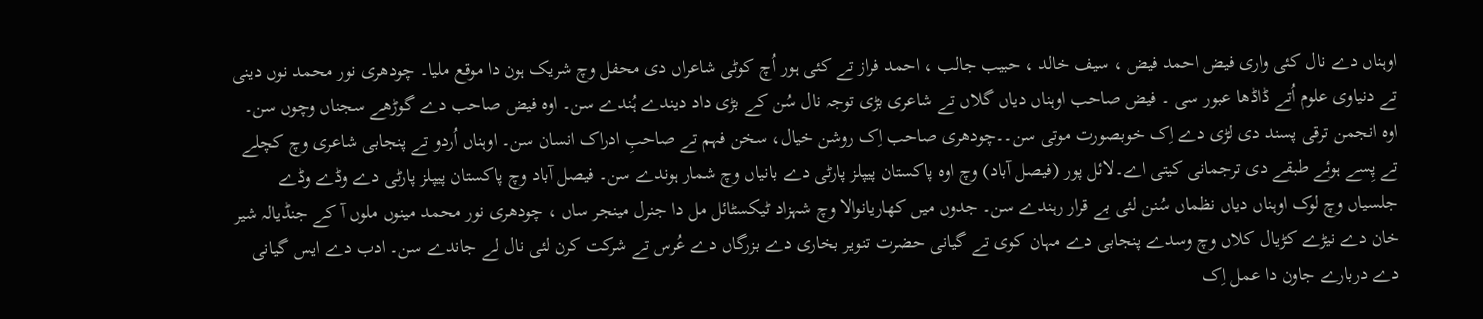اوہناں دے نال کئی واری فیض احمد فیض ، سیف خالد ، حبیب جالب ، احمد فراز تے کئی ہور اُچ کوٹی شاعراں دی محفل وچ شریک ہون دا موقع ملیا۔ چودھری نور محمد نوں دینی تے دنیاوی علوم اُتے ڈاڈھا عبور سی ۔ فیض صاحب اوہناں دیاں گلاں تے شاعری بڑی توجہ نال سُن کے بڑی داد دیندے ہُندے سن۔ اوہ فیض صاحب دے گوڑھے سجناں وچوں سن۔ اوہ انجمن ترقی پسند دی لڑی دے اِک خوبصورت موتی سن۔۔چودھری صاحب اِک روشن خیال، سخن فہم تے صاحبِ ادراک انسان سن۔ اوہناں اُردو تے پنجابی شاعری وچ کچلے تے پِسے ہوئے طبقے دی ترجمانی کیتی اے۔لائل پور (فیصل آباد) وچ اوہ پاکستان پیپلز پارٹی دے بانیاں وچ شمار ہوندے سن۔ فیصل آباد وچ پاکستان پیپلز پارٹی دے وڈے وڈے جلسیاں وچ لوک اوہناں دیاں نظماں سُنن لئی بے قرار رہندے سن۔ جدوں میں کھاریانوالا وچ شہزاد ٹیکسٹائل مل دا جنرل مینجر ساں ، چودھری نور محمد مینوں ملوں آ کے جنڈیالہ شیر خان دے نیڑے کڑیال کلاں وچ وسدے پنجابی دے مہان کوی تے گیانی حضرت تنویر بخاری دے بزرگاں دے عُرس تے شرکت کرن لئی نال لے جاندے سن۔ ادب دے ایس گیانی دے دربارے جاون دا عمل اِک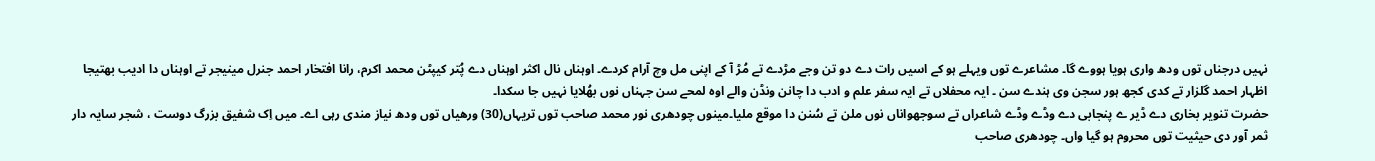نہیں درجناں توں ودھ واری ہویا ہووے گا۔ مشاعرے توں ویہلے ہو کے اسیں رات دے دو تن وجے مڑدے تے مُڑ آ کے اپنی مل وچ آرام کردے۔ اوہناں نال اکثر اوہناں دے پُتر کیپٹن محمد اکرم، رانا افتخار احمد جنرل مینیجر تے اوہناں دا ادیب بھتیجا اظہار احمد گلزار تے کدی کجھ ہور سجن وی ہندے سن ۔ ایہ محفلاں تے ایہ سفر علم و ادب دا چانن ونڈن والے اوہ لمحے سن جہناں نوں بھُلایا نہیں جا سکدا۔
حضرت تنویر بخاری دے ڈیر ے پنجابی دے وڈے وڈے شاعراں تے سوجھواناں نوں ملن تے سُنن دا موقع ملیا۔مینوں چودھری نور محمد صاحب توں تریہاں(30) ورھیاں توں ودھ نیاز مندی رہی اے۔ میں اِک شفیق بزرگ دوست ، شجر سایہ دار ثمر آور دی حیثیت توں محروم ہو گیا واں۔ چودھری صاحب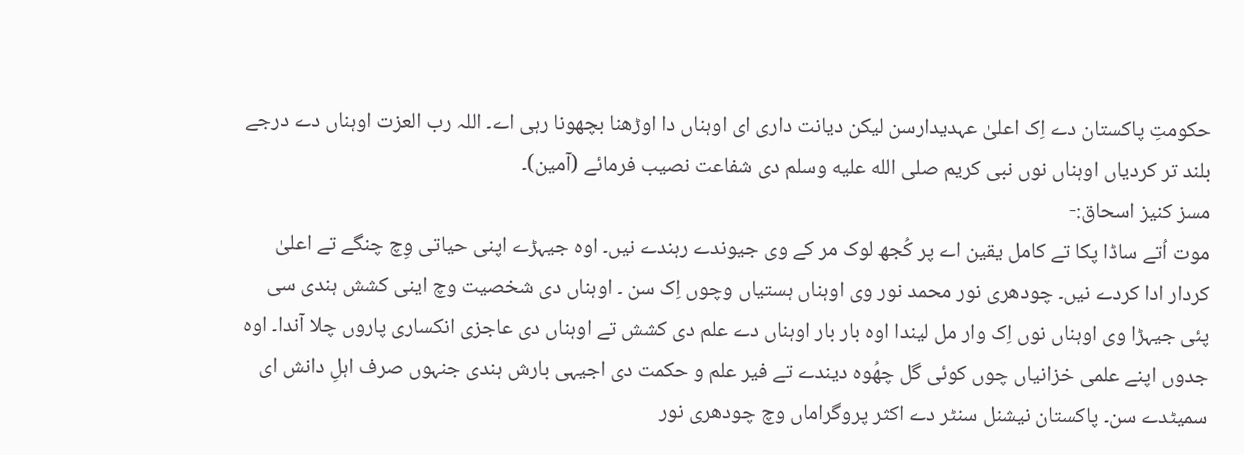حکومتِ پاکستان دے اِک اعلیٰ عہدیدارسن لیکن دیانت داری ای اوہناں دا اوڑھنا بچھونا رہی اے۔ اللہ رب العزت اوہناں دے درجے بلند تر کردیاں اوہناں نوں نبی کریم صلى الله عليه وسلم دی شفاعت نصیب فرمائے (آمین)۔
مسز کنیز اسحاق:-
موت اُتے ساڈا پکا تے کامل یقین اے پر کُجھ لوک مر کے وی جیوندے رہندے نیں۔ اوہ جیہڑے اپنی حیاتی وِچ چنگے تے اعلیٰ کردار ادا کردے نیں۔ چودھری نور محمد نور وی اوہناں ہستیاں وچوں اِک سن ۔ اوہناں دی شخصیت وچ اینی کشش ہندی سی پئی جیہڑا وی اوہناں نوں اِک وار مل لیندا اوہ بار بار اوہناں دے علم دی کشش تے اوہناں دی عاجزی انکساری پاروں چلا آندا۔ اوہ جدوں اپنے علمی خزانیاں چوں کوئی گل چھُوہ دیندے تے فیر علم و حکمت دی اجیہی بارش ہندی جنہوں صرف اہلِ دانش ای سمیٹدے سن۔ پاکستان نیشنل سنٹر دے اکثر پروگراماں وچ چودھری نور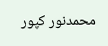محمدنور کپور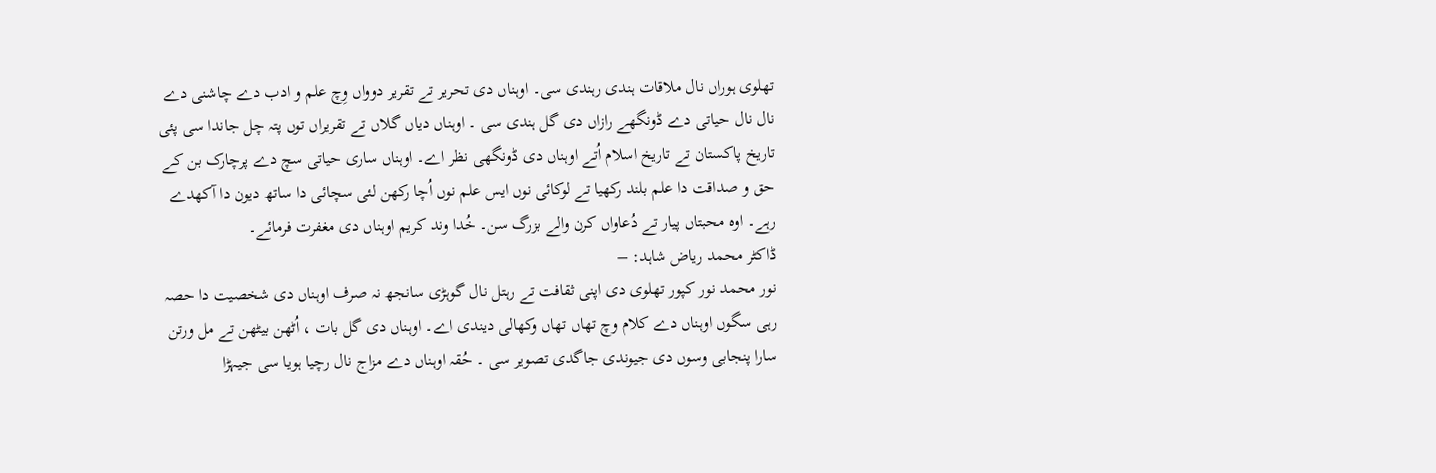تھلوی ہوراں نال ملاقات ہندی رہندی سی۔ اوہناں دی تحریر تے تقریر دوواں وِچ علم و ادب دے چاشنی دے نال نال حیاتی دے ڈونگھے رازاں دی گل ہندی سی ۔ اوہناں دیاں گلاں تے تقریراں توں پتہ چل جاندا سی پئی تاریخ پاکستان تے تاریخ اسلام اُتے اوہناں دی ڈونگھی نظر اے۔ اوہناں ساری حیاتی سچ دے پرچارک بن کے حق و صداقت دا علم بلند رکھیا تے لوکائی نوں ایس علم نوں اُچا رکھن لئی سچائی دا ساتھ دیون دا آکھدے رہے۔ اوہ محبتاں پیار تے دُعاواں کرن والے بزرگ سن۔ خُدا وند کریم اوہناں دی مغفرت فرمائے۔
ڈاکٹر محمد ریاض شاہد: –
نور محمد نور کپور تھلوی دی اپنی ثقافت تے رہتل نال گوہڑی سانجھ نہ صرف اوہناں دی شخصیت دا حصہ رہی سگوں اوہناں دے کلام وچ تھاں تھاں وکھالی دیندی اے۔ اوہناں دی گل بات ، اُٹھن بیٹھن تے مل ورتن سارا پنجابی وسوں دی جیوندی جاگدی تصویر سی ۔ حُقہ اوہناں دے مزاج نال رچیا ہویا سی جیہڑا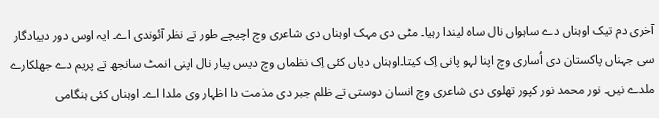آخری دم تیک اوہناں دے ساہواں نال ساہ لیندا رہیا۔ مٹی دی مہک اوہناں دی شاعری وچ اچیچے طور تے نظر آئوندی اے۔ ایہ اوس دور دییادگار سی جہناں پاکستان دی اُساری وچ اپنا لہو پانی اِک کیتا۔اوہناں دیاں کئی اِک نظماں وچ دیس پیار نال اپنی انمٹ سانجھ تے پریم دے جھلکارے ملدے نیں۔ نور محمد نور کپور تھلوی دی شاعری وچ انسان دوستی تے ظلم جبر دی مذمت دا اظہار وی ملدا اے۔ اوہناں کئی ہنگامی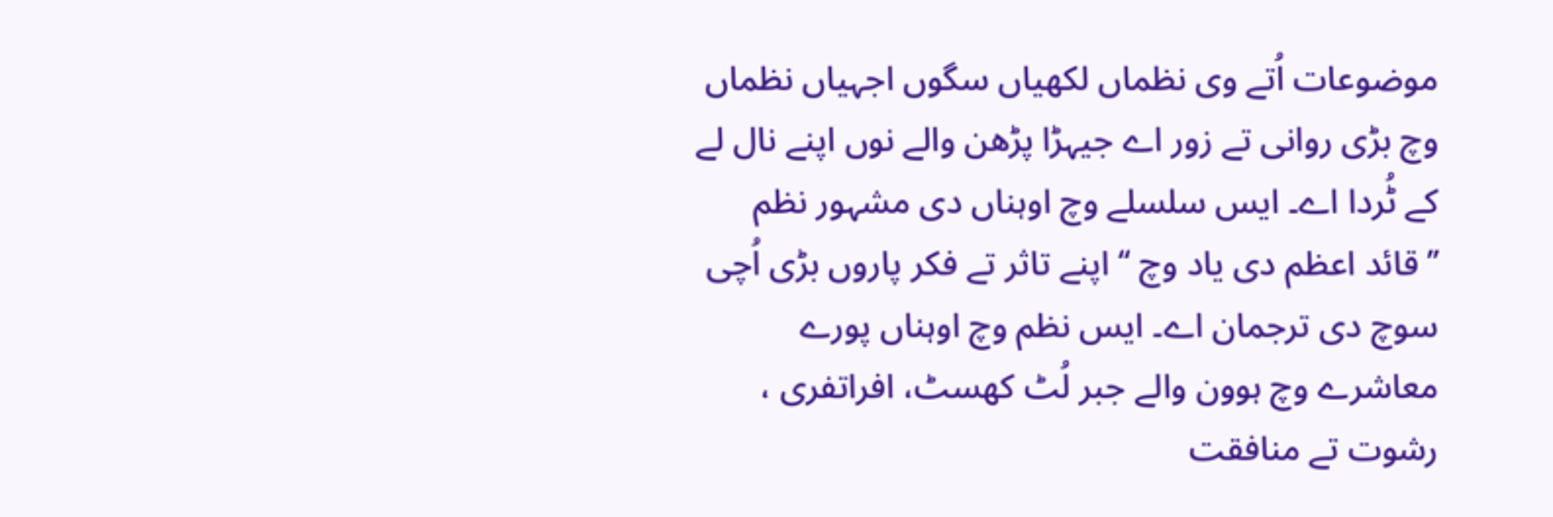موضوعات اُتے وی نظماں لکھیاں سگوں اجہیاں نظماں وچ بڑی روانی تے زور اے جیہڑا پڑھن والے نوں اپنے نال لے کے ٹُردا اے۔ ایس سلسلے وچ اوہناں دی مشہور نظم ’’قائد اعظم دی یاد وچ ‘‘ اپنے تاثر تے فکر پاروں بڑی اُچی سوچ دی ترجمان اے۔ ایس نظم وچ اوہناں پورے معاشرے وچ ہوون والے جبر لُٹ کھسٹ، افراتفری ، رشوت تے منافقت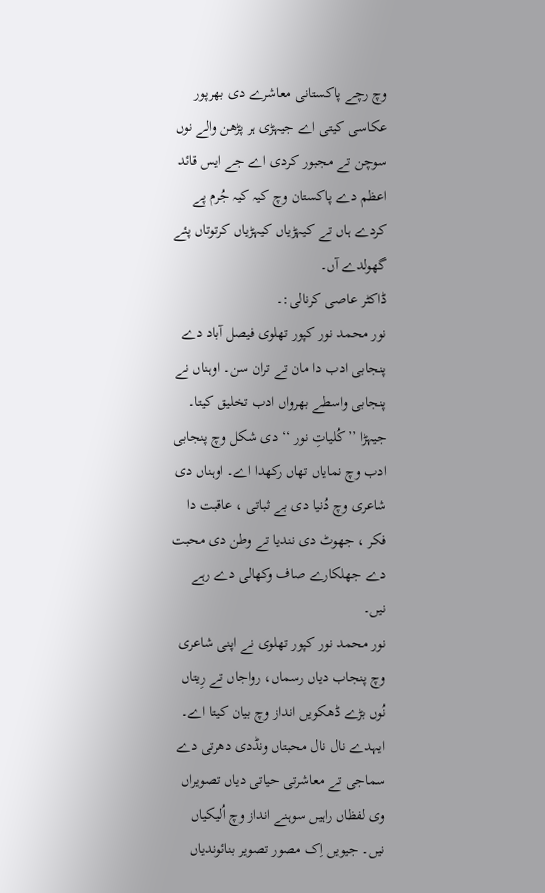وچ رچے پاکستانی معاشرے دی بھرپور عکاسی کیتی اے جیہڑی ہر پڑھن والے نوں سوچن تے مجبور کردی اے جے ایس قائد اعظم دے پاکستان وچ کیہ کیہ جُرم پے کردے ہاں تے کیہڑیاں کیہڑیاں کرتوتاں پئے گھولدے آں۔
ڈاکٹر عاصی کرنالی:۔
نور محمد نور کپور تھلوی فیصل آباد دے پنجابی ادب دا مان تے تران سن۔ اوہناں نے پنجابی واسطے بھرواں ادب تخلیق کیتا۔ جیہڑا ’’کُلیاتِ نور ‘‘ دی شکل وچ پنجابی ادب وچ نمایاں تھاں رکھدا اے۔ اوہناں دی شاعری وچ دُنیا دی بے ثباتی ، عاقبت دا فکر ، جھوٹ دی نندیا تے وطن دی محبت دے جھلکارے صاف وکھالی دے رہے نیں۔
نور محمد نور کپور تھلوی نے اپنی شاعری وچ پنجاب دیاں رسماں، رواجاں تے رِیتاں نُوں بڑے ڈھکویں انداز وچ بیان کیتا اے۔ ایہدے نال نال محبتاں ونڈدی دھرتی دے سماجی تے معاشرتی حیاتی دیاں تصویراں وی لفظاں راہیں سوہنے انداز وچ اُلیکیاں نیں۔ جیویں اِک مصور تصویر بنائوندیاں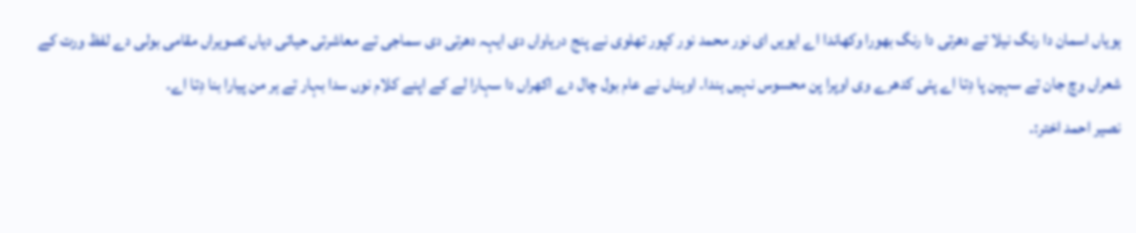ہویاں اسمان دا رنگ نیلا تے دھرتی دا رنگ بھورا وکھاندا اے ایویں ای نور محمد نور کپور تھلوی نے پنج دریاواں دی ایہہ دھرتی دی سماجی تے معاشرتی حیاتی دیاں تصویراں مقامی بولی دے لفظ ورت کے شعراں وچ جان تے سہپن پا دِتا اے پئی کدھرے وی اوپرا پن محسوس نہیں ہندا۔ اوہناں نے عام بول چال دے اکھراں دا سہارا لے کے اپنے کلام نوں سدا بہار تے ہر من پیارا بنا دِتا اے۔
نصیر احمد اختر:۔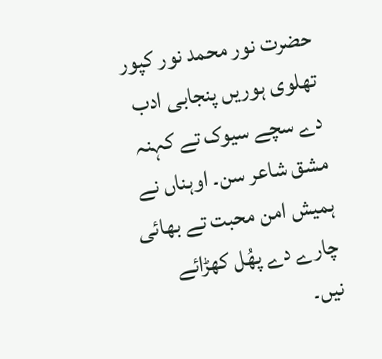حضرت نور محمد نور کپور تھلوی ہوریں پنجابی ادب دے سچے سیوک تے کہنہ مشق شاعر سن۔ اوہناں نے ہمیش امن محبت تے بھائی چارے دے پھُل کھڑائے نیں۔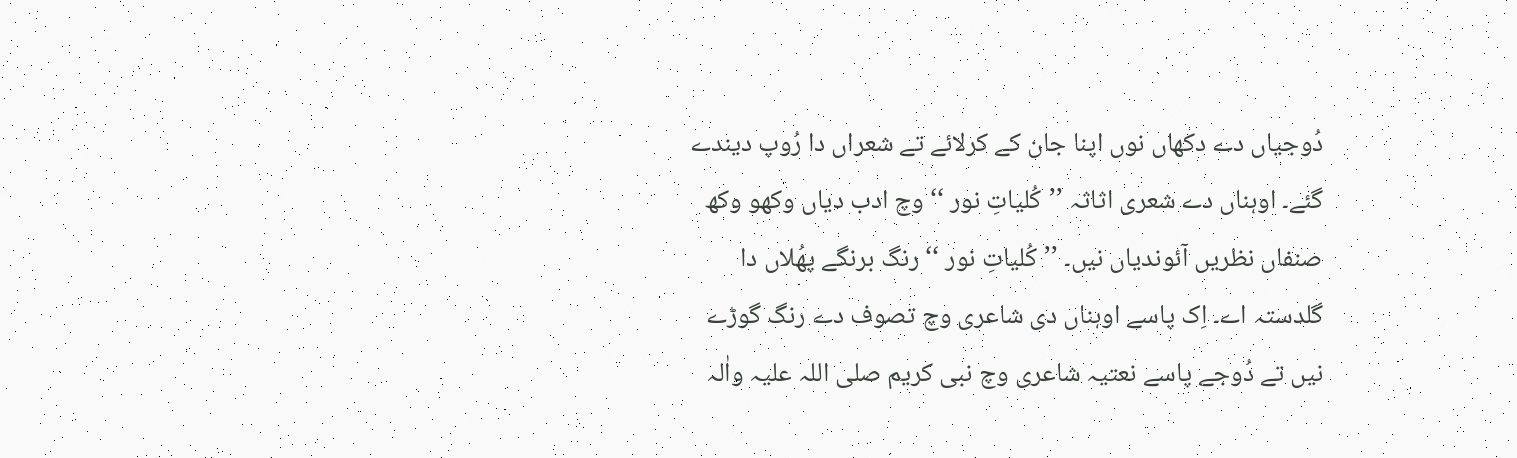دُوجیاں دے دکھاں نوں اپنا جان کے کرلائے تے شعراں دا رُوپ دیندے گئے۔ اوہناں دے شعری اثاثہ ’’کُلیاتِ نور ‘‘ وچ ادب دیاں وکھو وکھ صنفاں نظریں آئوندیاں نیں۔ ’’کُلیاتِ نور ‘‘ رنگ برنگے پھُلاں دا گلدستہ اے۔ اِک پاسے اوہناں دی شاعری وچ تصوف دے رنگ گوڑے نیں تے دُوجے پاسے نعتیہ شاعری وچ نبی کریم صلی اللہ علیہ واٰلہ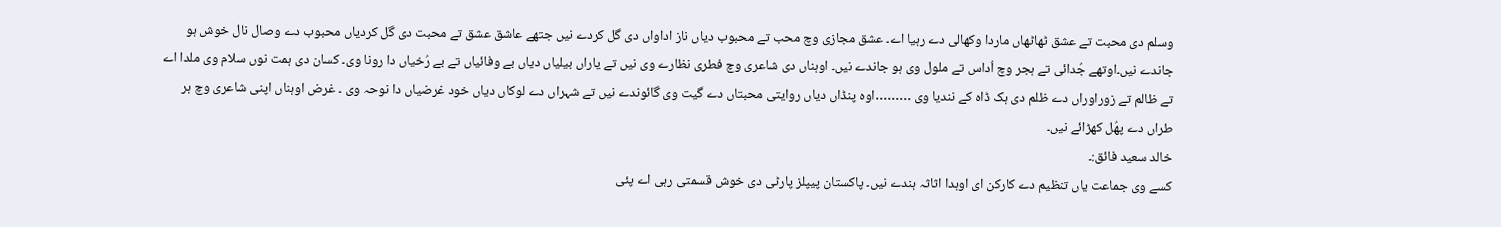وسلم دی محبت تے عشق ٹھاٹھاں ماردا وکھالی دے رہیا اے۔ عشق مجازی وچ محب تے محبوب دیاں ناز اداواں دی گل کردے نیں جتھے عاشق عشق تے محبت دی گل کردیاں محبوب دے وصال نال خوش ہو جاندے نیں۔اوتھے جُدائی تے ہجر وچ اُداس تے ملول وی ہو جاندے نیں۔ اوہناں دی شاعری وچ فطری نظارے وی نیں تے یاراں بیلیاں دیاں بے وفائیاں تے بے رُخیاں دا رونا وی۔ کسان دی ہمت نوں سلام وی ملدا اے تے ظالم تے زوراوراں دے ظلم دی ہک ڈاہ کے نندیا وی ………اوہ پنڈاں دیاں روایتی محبتاں دے گیت وی گائوندے نیں تے شہراں دے لوکاں دیاں خود غرضیاں دا نوحہ وی ۔ غرض اوہناں اپنی شاعری وچ ہر طراں دے پھُل کھڑائے نیں۔
خالد سعید فائق:۔
کسے وی جماعت یاں تنظیم دے کارکن ای اوہدا اثاثہ ہندے نیں۔ پاکستان پیپلز پارٹی دی خوش قسمتی رہی اے پئی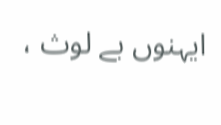ایہنوں بے لوث ،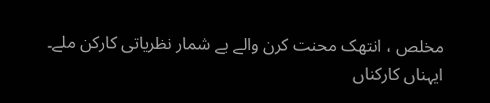مخلص ، انتھک محنت کرن والے بے شمار نظریاتی کارکن ملے۔ ایہناں کارکناں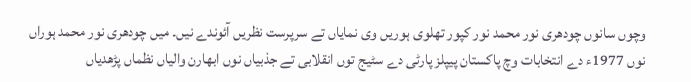وچوں سانوں چودھری نور محمد نور کپور تھلوی ہوریں وی نمایاں تے سرپرست نظریں آئوندے نیں۔ میں چودھری نور محمد ہوراں نوں 1977ء دے انتخابات وچ پاکستان پیپلز پارٹی دے سٹیج توں انقلابی تے جذبیاں نوں ابھارن والیاں نظماں پڑھدیاں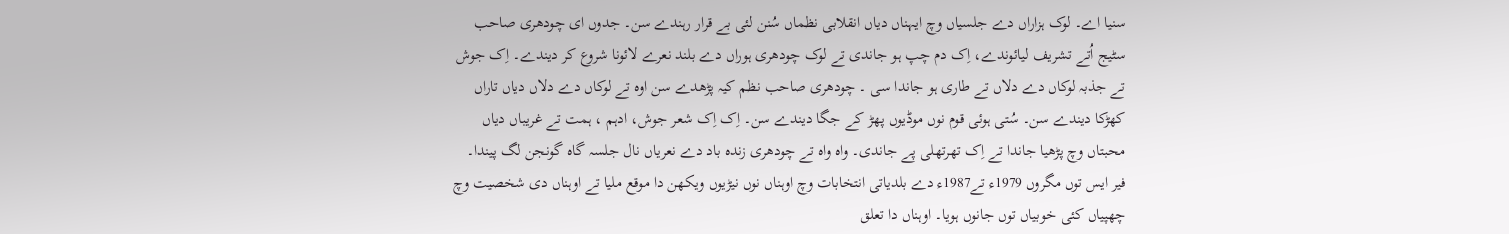سنیا اے۔ لوک ہزاراں دے جلسیاں وچ ایہناں دیاں انقلابی نظماں سُنن لئی بے قرار رہندے سن۔ جدوں ای چودھری صاحب سٹیج اُتے تشریف لیائوندے، اِک دم چپ ہو جاندی تے لوک چودھری ہوراں دے بلند نعرے لائونا شروع کر دیندے۔ اِک جوش تے جذبہ لوکاں دے دلاں تے طاری ہو جاندا سی ۔ چودھری صاحب نظم کیہ پڑھدے سن اوہ تے لوکاں دے دلاں دیاں تاراں کھڑکا دیندے سن۔ سُتی ہوئی قوم نوں موڈیوں پھڑ کے جگا دیندے سن۔ اِک اِک شعر جوش، ادہم ، ہمت تے غریباں دیاں محبتاں وچ پڑھیا جاندا تے اِک تھرتھلی پے جاندی۔ واہ واہ تے چودھری زندہ باد دے نعریاں نال جلسہ گاہ گونجن لگ پیندا۔
فیر ایس توں مگروں 1979ء تے1987ء دے بلدیاتی انتخابات وچ اوہناں نوں نیڑیوں ویکھن دا موقع ملیا تے اوہناں دی شخصیت وچ چھپیاں کئی خوبیاں توں جانوں ہویا۔ اوہناں دا تعلق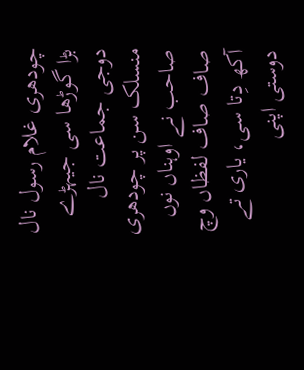چودھری غلام رسول نال بڑا گوڑھا سی جیہڑے دوجی جماعت نال منسلک سن پر چودھری صاحب نے اوہناں نوں صاف صاف لفظاں وچ آکھ دِتا سی، یاری تے دوستی اپنی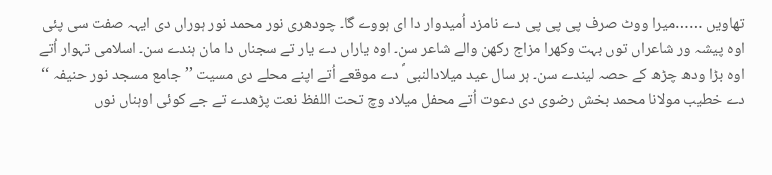تھاویں ……میرا ووٹ صرف پی پی پی دے نامزد اُمیدوار دا ای ہووے گا۔ چودھری نور محمد نور ہوراں دی ایہہ صفت سی پئی اوہ پیشہ ور شاعراں توں بہت وکھرا مزاج رکھن والے شاعر سن۔ اوہ یاراں دے یار تے سجناں دا مان ہندے سن۔ اسلامی تہوار اُتے اوہ بڑا ودھ چڑھ کے حصہ لیندے سن۔ ہر سال عید میلادالنبی ؐ دے موقعے اُتے اپنے محلے دی مسیت ’’جامع مسجد نور حنیفہ ‘‘ دے خطیب مولانا محمد بخش رضوی دی دعوت اُتے محفل میلاد وچ تحت اللفظ نعت پڑھدے تے جے کوئی اوہناں نوں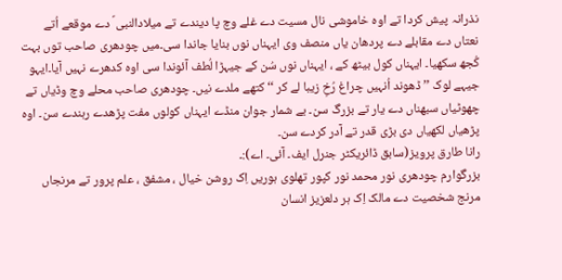نذرانہ پیش کردا تے اوہ خاموشی نال مسیت دے غلے وچ پا دیندے تے میلادالنبی ؐ دے موقعے اُتے نعتاں دے مقابلے دے پردھان یاں منصف وی ایہناں نوں بنایا جاندا سی۔میں چودھری صاحب توں بہت کُجھ سکھیا۔ ایہناں کول بیٹھ کے ، ایہناں نوں سُن کے جیہڑا لُطف آئوندا سی اوہ کدھرے نہیں آیا۔ایہو جیہے لوک ’’ڈھوند اُنہیں چراغ رُخِ زیبا لے کر ‘‘ کتھے ملدے نیں۔ چودھری صاحب محلے وچ وڈیاں تے چھوٹیاں سبھناں دے یار تے بزرگ سن۔ بے شمار جوان منڈے ایہناں کولوں مفت پڑھدے رہندے سن۔ اوہ پڑھیاں لکھیاں دی بڑی قدر تے آدر کردے سن۔
رانا طارق پرویز(سابق ڈائریکٹر جنرل ایف۔ آئی۔ اے):۔
بزرگوارم چودھری نور محمد نور کپور تھلوی ہوریں اِک روشن خیال ، مشفق ، علم پرور تے مرنجاں مرنج شخصیت دے مالک اِک ہر دلعزیز انسان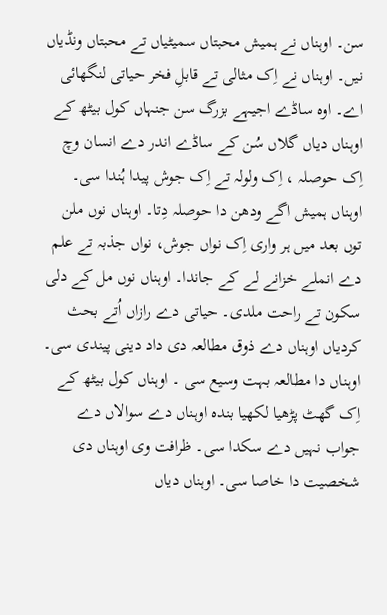سن۔ اوہناں نے ہمیش محبتاں سمیٹیاں تے محبتاں ونڈیاں نیں۔ اوہناں نے اِک مثالی تے قابلِ فخر حیاتی لنگھائی اے۔ اوہ ساڈے اجیہے بزرگ سن جنہاں کول بیٹھ کے اوہناں دیاں گلاں سُن کے ساڈے اندر دے انسان وچ اِک حوصلہ ، اِک ولولہ تے اِک جوش پیدا ہُندا سی۔ اوہناں ہمیش اگے ودھن دا حوصلہ دِتا۔ اوہناں نوں ملن توں بعد میں ہر واری اِک نواں جوش، نواں جذبہ تے علم دے انملے خزانے لے کے جاندا۔ اوہناں نوں مل کے دلی سکون تے راحت ملدی۔ حیاتی دے رازاں اُتے بحث کردیاں اوہناں دے ذوق مطالعہ دی داد دینی پیندی سی۔ اوہناں دا مطالعہ بہت وسیع سی ۔ اوہناں کول بیٹھ کے اِک گھٹ پڑھیا لکھیا بندہ اوہناں دے سوالاں دے جواب نہیں دے سکدا سی۔ ظرافت وی اوہناں دی شخصیت دا خاصا سی۔ اوہناں دیاں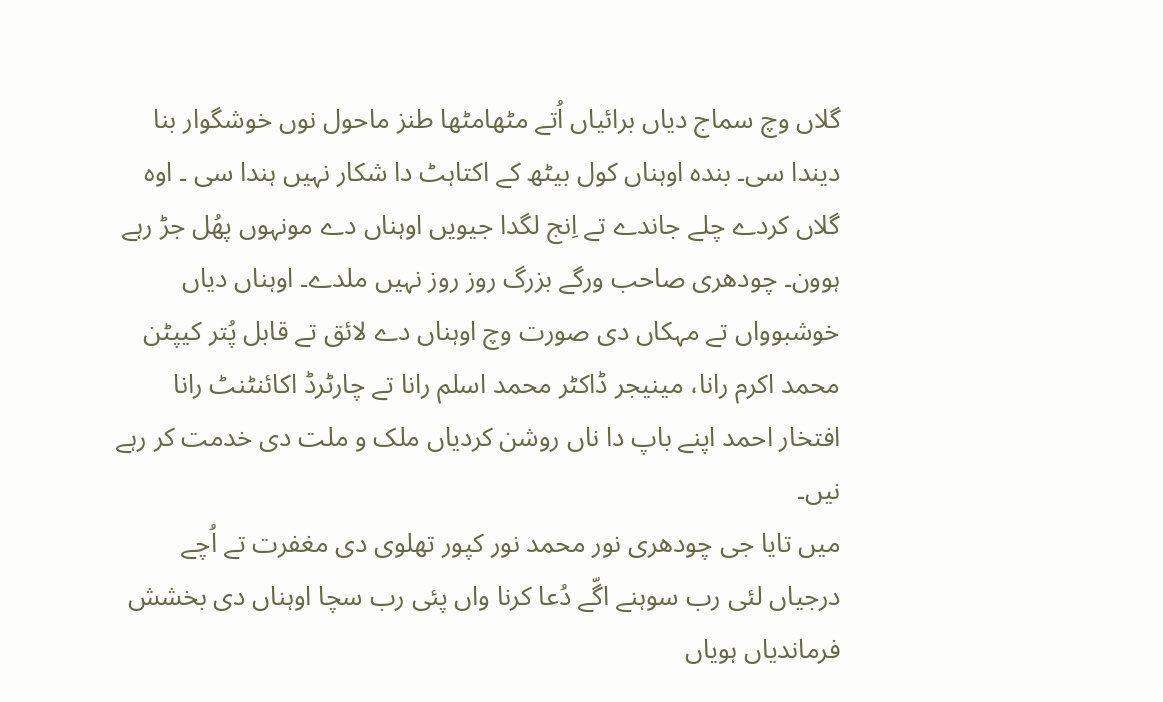گلاں وچ سماج دیاں برائیاں اُتے مٹھامٹھا طنز ماحول نوں خوشگوار بنا دیندا سی۔ بندہ اوہناں کول بیٹھ کے اکتاہٹ دا شکار نہیں ہندا سی ۔ اوہ گلاں کردے چلے جاندے تے اِنج لگدا جیویں اوہناں دے مونہوں پھُل جڑ رہے ہوون۔ چودھری صاحب ورگے بزرگ روز روز نہیں ملدے۔ اوہناں دیاں خوشبوواں تے مہکاں دی صورت وچ اوہناں دے لائق تے قابل پُتر کیپٹن محمد اکرم رانا، مینیجر ڈاکٹر محمد اسلم رانا تے چارٹرڈ اکائنٹنٹ رانا افتخار احمد اپنے باپ دا ناں روشن کردیاں ملک و ملت دی خدمت کر رہے نیں۔
میں تایا جی چودھری نور محمد نور کپور تھلوی دی مغفرت تے اُچے درجیاں لئی رب سوہنے اگّے دُعا کرنا واں پئی رب سچا اوہناں دی بخشش فرماندیاں ہویاں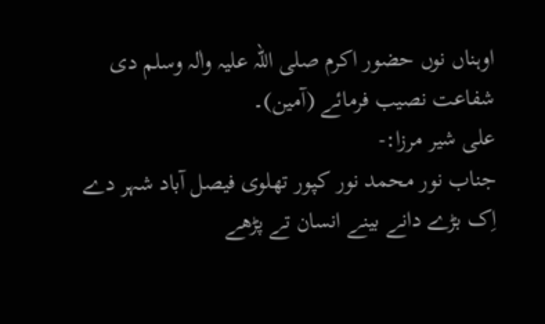اوہناں نوں حضور اکرم صلی اللہ علیہ واٰلہ وسلم دی شفاعت نصیب فرمائے (آمین)۔
علی شیر مرزا:-
جناب نور محمد نور کپور تھلوی فیصل آباد شہر دے اِک بڑے دانے بینے انسان تے پڑھے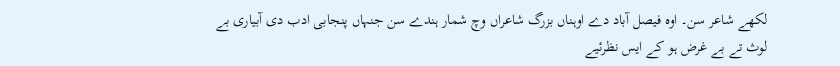لکھے شاعر سن۔ اوہ فیصل آباد دے اوہناں بزرگ شاعراں وچ شمار ہندے سن جنہاں پنجابی ادب دی آبیاری بے لوث تے بے غرض ہو کے ایس نظرئیے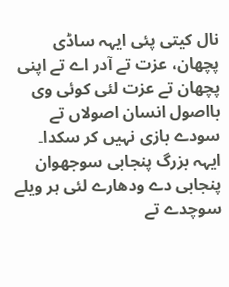نال کیتی پئی ایہہ ساڈی پچھان، عزت تے آدر اے تے اپنی پچھان تے عزت لئی کوئی وی بااصول انسان اصولاں تے سودے بازی نہیں کر سکدا۔ ایہہ بزرگ پنجابی سوجھوان پنجابی دے ودھارے لئی ہر ویلے سوچدے تے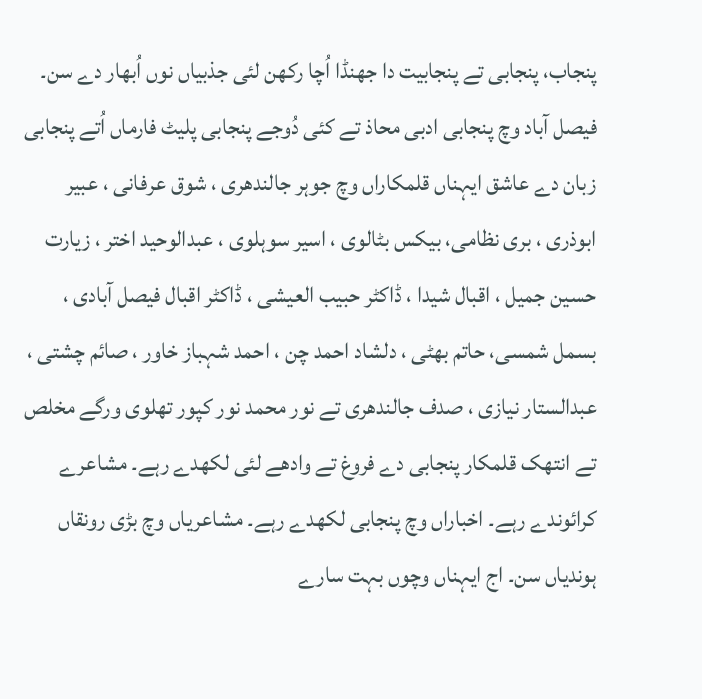پنجاب، پنجابی تے پنجابیت دا جھنڈا اُچا رکھن لئی جذبیاں نوں اُبھار دے سن۔ فیصل آباد وچ پنجابی ادبی محاذ تے کئی دُوجے پنجابی پلیٹ فارماں اُتے پنجابی زبان دے عاشق ایہناں قلمکاراں وچ جوہر جالندھری ، شوق عرفانی ، عبیر ابوذری ، بری نظامی، بیکس بٹالوی ، اسیر سوہلوی ، عبدالوحید اختر ، زیارت حسین جمیل ، اقبال شیدا ، ڈاکٹر حبیب العیشی ، ڈاکٹر اقبال فیصل آبادی ، بسمل شمسی، حاتم بھٹی ، دلشاد احمد چن ، احمد شہباز خاور ، صائم چشتی ، عبدالستار نیازی ، صدف جالندھری تے نور محمد نور کپور تھلوی ورگے مخلص تے انتھک قلمکار پنجابی دے فروغ تے وادھے لئی لکھدے رہے۔ مشاعرے کرائوندے رہے۔ اخباراں وچ پنجابی لکھدے رہے۔ مشاعریاں وچ بڑی رونقاں ہوندیاں سن۔ اج ایہناں وچوں بہت سارے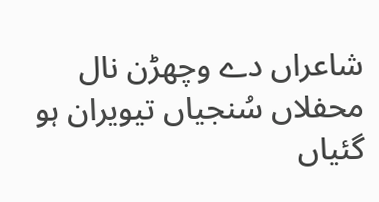شاعراں دے وچھڑن نال محفلاں سُنجیاں تیویران ہو گئیاں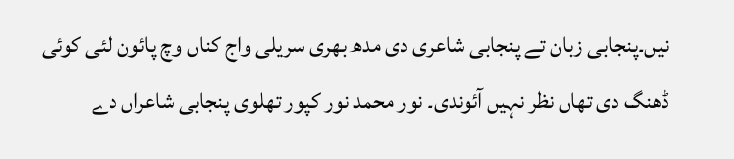نیں۔پنجابی زبان تے پنجابی شاعری دی مدھ بھری سریلی واج کناں وچ پائون لئی کوئی ڈھنگ دی تھاں نظر نہیں آئوندی۔ نور محمد نور کپور تھلوی پنجابی شاعراں دے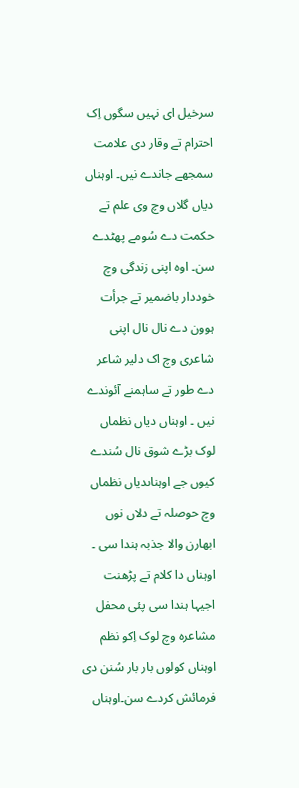سرخیل ای نہیں سگوں اِک احترام تے وقار دی علامت سمجھے جاندے نیں۔ اوہناں دیاں گلاں وچ وی علم تے حکمت دے سُومے پھٹدے سن۔ اوہ اپنی زندگی وچ خوددار باضمیر تے جرأت ہوون دے نال نال اپنی شاعری وچ اک دلیر شاعر دے طور تے ساہمنے آئوندے نیں ۔ اوہناں دیاں نظماں لوک بڑے شوق نال سُندے کیوں جے اوہناںدیاں نظماں وچ حوصلہ تے دلاں نوں ابھارن والا جذبہ ہندا سی ۔ اوہناں دا کلام تے پڑھنت اجیہا ہندا سی پئی محفل مشاعرہ وچ لوک اِکو نظم اوہناں کولوں بار بار سُنن دی فرمائش کردے سن۔اوہناں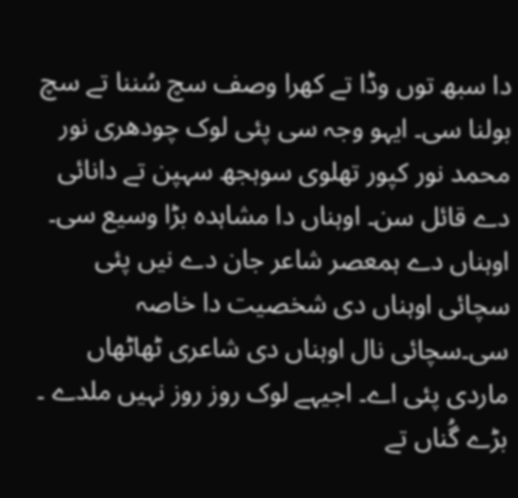دا سبھ توں وڈا تے کھرا وصف سچ سُننا تے سچ بولنا سی۔ ایہو وجہ سی پئی لوک چودھری نور محمد نور کپور تھلوی سوہجھ سہپن تے دانائی دے قائل سن۔ اوہناں دا مشاہدہ بڑا وسیع سی۔ اوہناں دے ہمعصر شاعر جان دے نیں پئی سچائی اوہناں دی شخصیت دا خاصہ سی۔سچائی نال اوہناں دی شاعری ٹھاٹھاں ماردی پئی اے۔ اجیہے لوک روز روز نہیں ملدے ۔ بڑے گُناں تے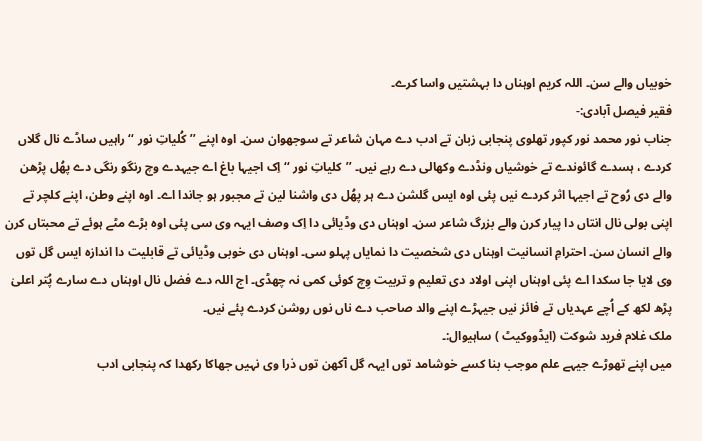خوبیاں والے سن۔ اللہ کریم اوہناں دا بہشتیں واسا کرے۔
فقیر فیصل آبادی:-
جناب نور محمد نور کپور تھلوی پنجابی زبان تے ادب دے مہان شاعر تے سوجھوان سن۔ اوہ اپنے ’’کُلیاتِ نور ‘‘ راہیں ساڈے نال گلاں کردے ، ہسدے گائوندے تے خوشیاں ونڈدے وکھالی دے رہے نیں۔ ’’کلیاتِ نور ‘‘ اِک اجیہا باغ اے جیہدے وچ رنگو رنگی دے پھُل پڑھن والے دی رُوح تے اجیہا اثر کردے نیں پئی اوہ ایس گلشن دے ہر پھُل دی واشنا لین تے مجبور ہو جاندا اے۔ اوہ اپنے وطن، اپنے کلچر تے اپنی بولی نال انتاں دا پیار کرن والے بزرگ شاعر سن۔ اوہناں دی وڈیائی دا اِک وصف ایہہ وی سی پئی اوہ بڑے مٹے ہوئے تے محبتاں کرن والے انسان سن۔ احترامِ انسانیت اوہناں دی شخصیت دا نمایاں پہلو سی۔ اوہناں دی خوبی وڈیائی تے قابلیت دا اندازہ ایس گل توں وی لایا جا سکدا اے پئی اوہناں اپنی اولاد دی تعلیم و تربیت وِچ کوئی کمی نہ چھڈی۔ اج اللہ دے فضل نال اوہناں دے سارے پُتر اعلیٰ پڑھ لکھ کے اُچے عہدیاں تے فائز نیں جیہڑے اپنے والد صاحب دے ناں نوں روشن کردے پئے نیں۔
ملک غلام فرید شوکت (ایڈووکیٹ ) ساہیوال:۔
میں اپنے تھوڑے جیہے علم موجب بنا کسے خوشامد توں ایہہ گل آکھن توں ذرا وی نہیں جھاکا رکھدا کہ پنجابی ادب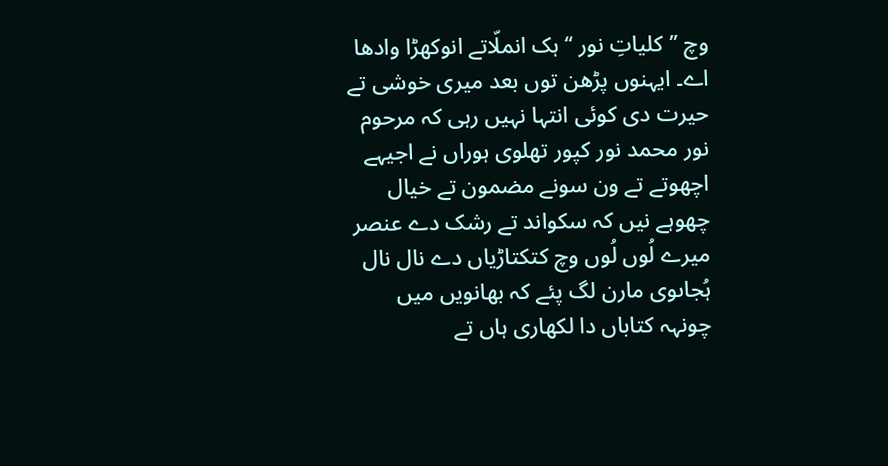وچ ’’کلیاتِ نور ‘‘ ہک انملّاتے انوکھڑا وادھا اے۔ ایہنوں پڑھن توں بعد میری خوشی تے حیرت دی کوئی انتہا نہیں رہی کہ مرحوم نور محمد نور کپور تھلوی ہوراں نے اجیہے اچھوتے تے ون سونے مضمون تے خیال چھوہے نیں کہ سکواند تے رشک دے عنصر میرے لُوں لُوں وچ کتکتاڑیاں دے نال نال ہُجاںوی مارن لگ پئے کہ بھانویں میں چونہہ کتاباں دا لکھاری ہاں تے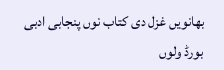بھانویں غزل دی کتاب نوں پنجابی ادبی بورڈ ولوں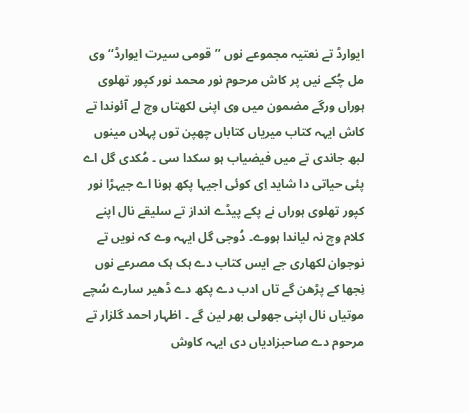ایوارڈ تے نعتیہ مجموعے نوں ’’قومی سیرت ایوارڈ‘‘ وی مل چُکے نیں پر کاش مرحوم نور محمد نور کپور تھلوی ہوراں ورگے مضمون میں وی اپنی لکھتاں وچ لے آئوندا تے کاش ایہہ کتاب میریاں کتاباں چھپن توں پہلاں مینوں لبھ جاندی تے میں فیضیاب ہو سکدا سی ۔ مُکدی گل اے پئی حیاتی دا شاید اِی کوئی اجیہا پکھ ہونا اے جیہڑا نور کپور تھلوی ہوراں نے پکے پیڈے انداز تے سلیقے نال اپنے کلام وچ نہ لیاندا ہووے۔ دُوجی گل ایہہ وے کہ نویں تے نوجوان لکھاری جے ایس کتاب دے ہک ہک مصرعے نوں نِجھا کے پڑھن گے تاں ادب دے پکھ دے ڈھیر سارے سُچے موتیاں نال اپنی جھولی بھر لین گے ۔ اظہار احمد گلزار تے مرحوم دے صاحبزادیاں دی ایہہ کاوش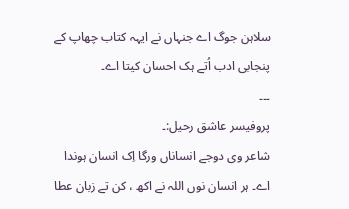سلاہن جوگ اے جنہاں نے ایہہ کتاب چھاپ کے پنجابی ادب اُتے ہک احسان کیتا اے۔
۔۔۔
پروفیسر عاشق رحیل:۔
شاعر وی دوجے انساناں ورگا اِک انسان ہوندا اے۔ ہر انسان نوں اللہ نے اکھ ، کن تے زبان عطا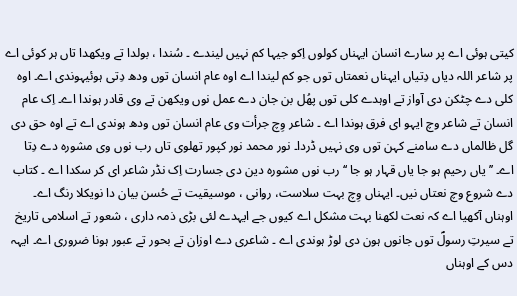کیتی ہوئی اے پر سارے انسان ایہناں کولوں اِکو جیہا کم نہیں لیندے ۔ سُندا ، بولدا تے ویکھدا تاں ہر کوئی اے پر شاعر اللہ دیاں دِتیاں ایہناں نعمتاں توں جو کم لیندا اے اوہ عام انسان توں ودھ دِتی ہوئیہوندی اے۔ اوہ کلی دے چٹکن دی آواز تے اوہدے کلی توں پھُل بن جان دے عمل نوں ویکھن تے وی قادر ہوندا اے۔ اِک عام انسان تے شاعر وچ ایہو ای فرق ہوندا اے ۔ شاعر وِچ جرأت وی عام انسان توں ودھ ہوندی اے تے اوہ حق دی گل ظالماں دے سامنے کہن توں وی نہیں ڈردا۔ نور محمد نور کپور تھلوی تاں رب نوں وی مشورہ دے دِتا اے۔ ’’ یاں رحیم ہو جا یاں قہار ہو جا ‘‘ رب نوں مشورہ دین دی جسارت اِک نڈر شاعر ای کر سکدا اے ۔ کتاب دے شروع وچ نعتاں نیں۔ ایہناں وِچ بہت سلاست، روانی ، موسیقیت تے حُسن بیان دا نویکلا رنگ اے۔ اوہناں آکھیا اے کہ نعت لکھنا بہت مشکل اے کیوں جے ایہدے لئی بڑی ذمہ داری ، شعور تے اسلامی تاریخ تے سیرتِ رسولؐ توں جانوں ہون دی لوڑ ہوندی اے ۔ شاعری دے اوزان تے بحور تے عبور ہونا ضروری اے۔ ایہہ دس کے اوہناں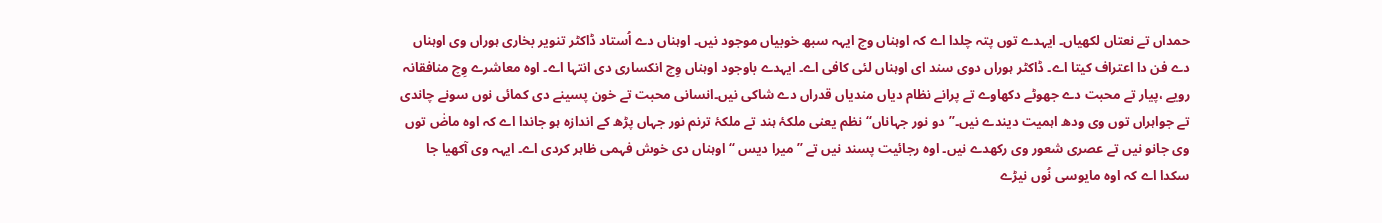حمداں تے نعتاں لکھیاں۔ ایہدے توں پتہ چلدا اے کہ اوہناں وچ ایہہ سبھ خوبیاں موجود نیں۔ اوہناں دے اُستاد ڈاکٹر تنویر بخاری ہوراں وی اوہناں دے فن دا اعتراف کیتا اے۔ ڈاکٹر ہوراں دوی سند ای اوہناں لئی کافی اے۔ ایہدے باوجود اوہناں وِچ انکساری دی انتہا اے۔ اوہ معاشرے وِچ منافقانہ رویے ،پیار تے محبت دے جھوٹے دکھاوے تے پرانے نظام دیاں مندیاں قدراں دے شاکی نیں۔انسانی محبت تے خون پسینے دی کمائی نوں سونے چاندی تے جواہراں توں وی ودھ اہمیت دیندے نیں۔’’دو نور جہاناں‘‘ نظم یعنی ملکۂ ہند تے ملکۂ ترنم نور جہاں پڑھ کے اندازہ ہو جاندا اے کہ اوہ ماضٰ توں وی جانو نیں تے عصری شعور وی رکھدے نیں۔ اوہ رجائیت پسند نیں تے ’’میرا دیس ‘‘ اوہناں دی خوش فہمی ظاہر کردی اے۔ ایہہ وی آکھیا جا سکدا اے کہ اوہ مایوسی نُوں نیڑے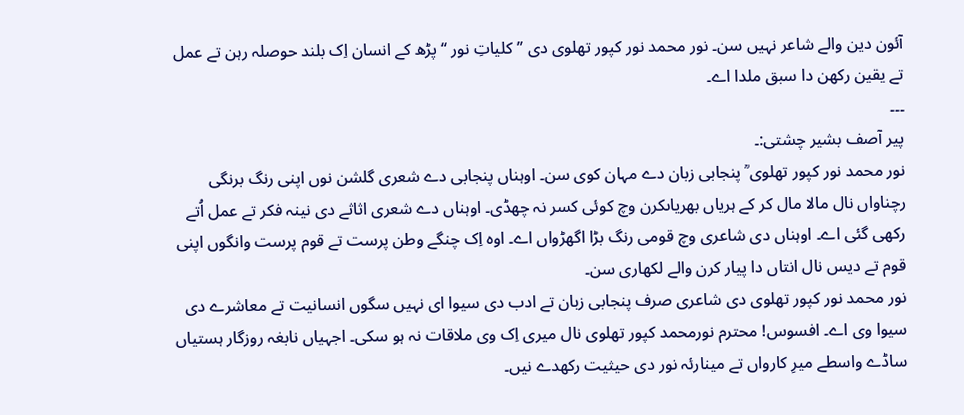آئون دین والے شاعر نہیں سن۔ نور محمد نور کپور تھلوی دی ’’کلیاتِ نور ‘‘ پڑھ کے انسان اِک بلند حوصلہ رہن تے عمل تے یقین رکھن دا سبق ملدا اے۔
۔۔۔
پیر آصف بشیر چشتی:۔
نور محمد نور کپور تھلوی ؒ پنجابی زبان دے مہان کوی سن۔ اوہناں پنجابی دے شعری گلشن نوں اپنی رنگ برنگی رچناواں نال مالا مال کر کے ہریاں بھریاںکرن وچ کوئی کسر نہ چھڈی۔ اوہناں دے شعری اثاثے دی نینہ فکر تے عمل اُتے رکھی گئی اے۔ اوہناں دی شاعری وچ قومی رنگ بڑا اگھڑواں اے۔ اوہ اِک چنگے وطن پرست تے قوم پرست وانگوں اپنی قوم تے دیس نال انتاں دا پیار کرن والے لکھاری سن۔
نور محمد نور کپور تھلوی دی شاعری صرف پنجابی زبان تے ادب دی سیوا ای نہیں سگوں انسانیت تے معاشرے دی سیوا وی اے۔ افسوس! محترم نورمحمد کپور تھلوی نال میری اِک وی ملاقات نہ ہو سکی۔ اجہیاں نابغہ روزگار ہستیاں ساڈے واسطے میرِ کارواں تے مینارئہ نور دی حیثیت رکھدے نیں۔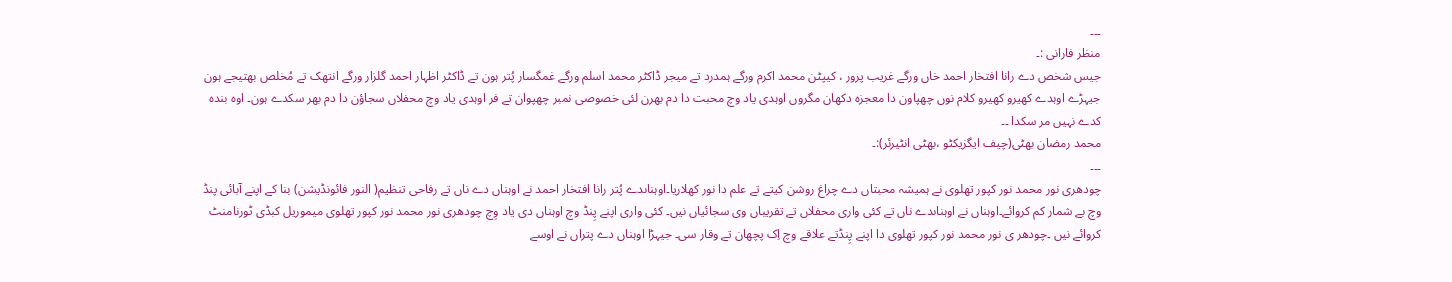۔۔۔
منظر فارانی :۔
جیس شخص دے رانا افتخار احمد خاں ورگے غریب پرور ، کیپٹن محمد اکرم ورگے ہمدرد تے میجر ڈاکٹر محمد اسلم ورگے غمگسار پُتر ہون تے ڈاکٹر اظہار احمد گلزار ورگے انتھک تے مُخلص بھتیجے ہون جیہڑے اوہدے کھیرو کھیرو کلام نوں چھپاون دا معجزہ دکھان مگروں اوہدی یاد وچ محبت دا دم بھرن لئی خصوصی نمبر چھپوان تے فر اوہدی یاد وچ محفلاں سجاؤن دا دم بھر سکدے ہون۔ اوہ بندہ کدے نہیں مر سکدا ۔۔
محمد رمضان بھٹی(چیف ایگزیکٹو ،بھٹی انٹیرئر):۔
۔۔۔
چودھری نور محمد نور کپور تھلوی نے ہمیشہ محبتاں دے چراغ روشن کیتے تے علم دا نور کھلاریا۔اوہناںدے پُتر رانا افتخار احمد نے اوہناں دے ناں تے رفاحی تنظیم( النور فائونڈیشن) بنا کے اپنے آبائی پنڈ وچ بے شمار کم کروائے۔اوہناں نے اوہناںدے ناں تے کئی واری محفلاں تے تقریباں وی سجائیاں نیں۔ کئی واری اپنے پِنڈ وچ اوہناں دی یاد وِچ چودھری نور محمد نور کپور تھلوی میموریل کبڈی ٹورنامنٹ کروائے نیں ۔چودھر ی نور محمد نور کپور تھلوی دا اپنے پِنڈتے علاقے وچ اِک پچھان تے وقار سی۔ جیہڑا اوہناں دے پتراں نے اوسے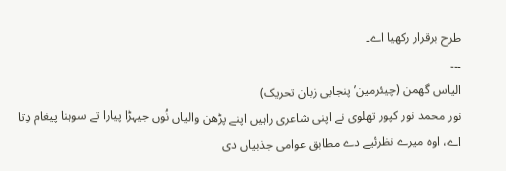طرح برقرار رکھیا اے۔
۔۔۔
الیاس گھمن (چیئرمین’ پنجابی زبان تحریک)
نور محمد نور کپور تھلوی نے اپنی شاعری راہیں اپنے پڑھن والیاں نُوں جیہڑا پیارا تے سوہنا پیغام دِتا اے، اوہ میرے نظرئیے دے مطابق عوامی جذبیاں دی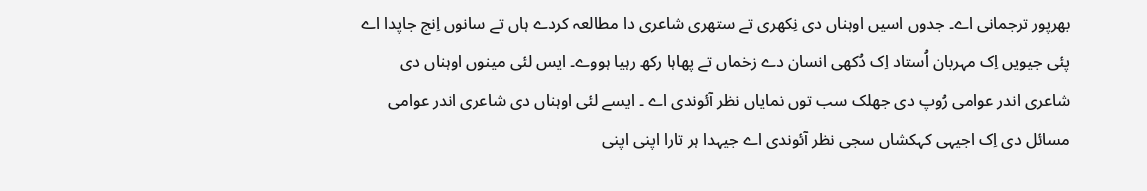بھرپور ترجمانی اے۔ جدوں اسیں اوہناں دی نِکھری تے ستھری شاعری دا مطالعہ کردے ہاں تے سانوں اِنج جاپدا اے پئی جیویں اِک مہربان اُستاد اِک دُکھی انسان دے زخماں تے پھاہا رکھ رہیا ہووے۔ ایس لئی مینوں اوہناں دی شاعری اندر عوامی رُوپ دی جھلک سب توں نمایاں نظر آئوندی اے ۔ ایسے لئی اوہناں دی شاعری اندر عوامی مسائل دی اِک اجیہی کہکشاں سجی نظر آئوندی اے جیہدا ہر تارا اپنی اپنی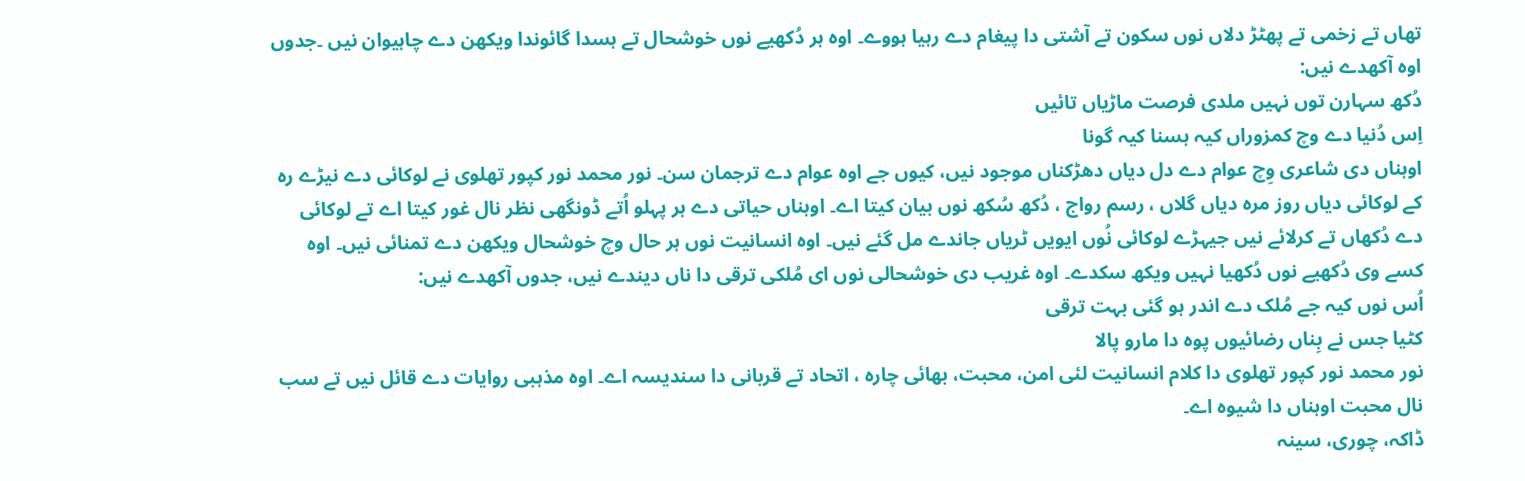تھاں تے زخمی تے پھٹڑ دلاں نوں سکون تے آشتی دا پیغام دے رہیا ہووے۔ اوہ ہر دُکھیے نوں خوشحال تے ہسدا گائوندا ویکھن دے چاہیوان نیں ۔جدوں اوہ آکھدے نیں:
دُکھ سہارن توں نہیں ملدی فرصت ماڑیاں تائیں
اِس دُنیا دے وچ کمزوراں کیہ ہسنا کیہ گونا
اوہناں دی شاعری وِچ عوام دے دل دیاں دھڑکناں موجود نیں، کیوں جے اوہ عوام دے ترجمان سن۔ نور محمد نور کپور تھلوی نے لوکائی دے نیڑے رہ کے لوکائی دیاں روز مرہ دیاں گلاں ، رسم رواج ، دُکھ سُکھ نوں بیان کیتا اے۔ اوہناں حیاتی دے ہر پہلو اُتے ڈونگھی نظر نال غور کیتا اے تے لوکائی دے دُکھاں تے کرلائے نیں جیہڑے لوکائی نُوں ایویں ٹریاں جاندے مل گئے نیں۔ اوہ انسانیت نوں ہر حال وچ خوشحال ویکھن دے تمنائی نیں۔ اوہ کسے وی دُکھیے نوں دُکھیا نہیں ویکھ سکدے۔ اوہ غریب دی خوشحالی نوں ای مُلکی ترقی دا ناں دیندے نیں، جدوں آکھدے نیں:
اُس نوں کیہ جے مُلک دے اندر ہو گئی بہت ترقی
کٹیا جس نے بِناں رضائیوں پوہ دا مارو پالا
نور محمد نور کپور تھلوی دا کلام انسانیت لئی امن، محبت، بھائی چارہ ، اتحاد تے قربانی دا سندیسہ اے۔ اوہ مذہبی روایات دے قائل نیں تے سب نال محبت اوہناں دا شیوہ اے۔
ڈاکہ، چوری، سینہ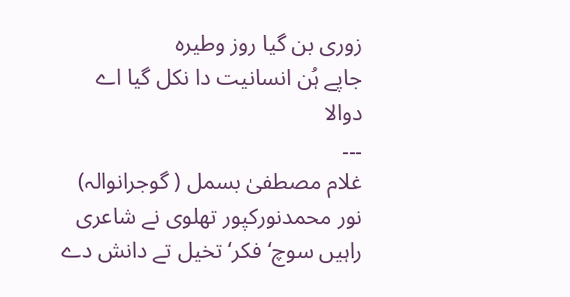زوری بن گیا روز وطیرہ
جاپے ہُن انسانیت دا نکل گیا اے دوالا
۔۔۔
غلام مصطفیٰ بسمل ( گوجرانوالہ)
نور محمدنورکپور تھلوی نے شاعری راہیں سوچ‘ فکر‘ تخیل تے دانش دے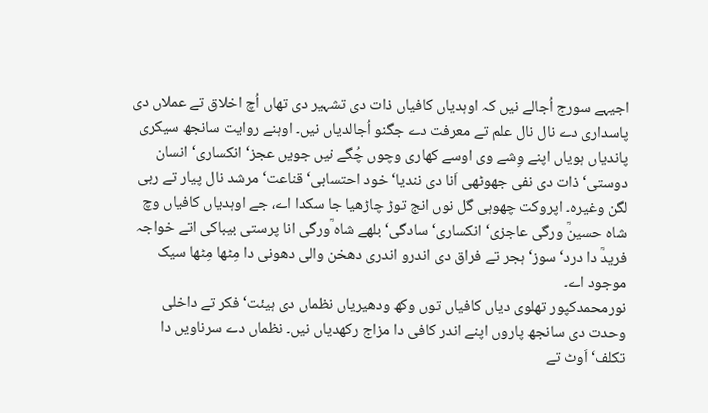اجیہے سورج اُجالے نیں کہ اوہدیاں کافیاں ذات دی تشہیر دی تھاں اُچ اخلاق تے عملاں دی پاسداری دے نال نال علم تے معرفت دے جگنو اُجالدیاں نیں۔ اوہنے روایت سانجھ سیکری پاندیاں ہویاں اپنے وِشے وی اوسے کھاری وچوں چُگے نیں جویں عجز‘ انکساری‘ انسان دوستی‘ ذات دی نفی جھوٹھی اَنا دی نندیا‘ خود احتسابی‘ قناعت‘ مرشد نال پیار تے ربی لگن وغیرہ۔ اپروکت چھوہی گل نوں انج توڑ چاڑھیا جا سکدا اے، جے اوہدیاں کافیاں وچ شاہ حسینؒ ورگی عاجزی‘ انکساری‘ سادگی‘ بلھے شاہ ؒورگی انا پرستی بیباکی اتے خواجہ فریدؒ دا درد‘ سوز‘ ہجر تے فراق دی اندرو اندری دھخن والی دھونی دا مِٹھا مِٹھا سیک موجود اے۔
نورمحمدکپور تھلوی دیاں کافیاں توں وکھ ودھیریاں نظماں دی ہیئت‘ فکر تے داخلی وحدت دی سانجھ پاروں اپنے اندر کافی دا مزاج رکھدیاں نیں۔ نظماں دے سرناویں دا تکلف‘ اَوٹ تے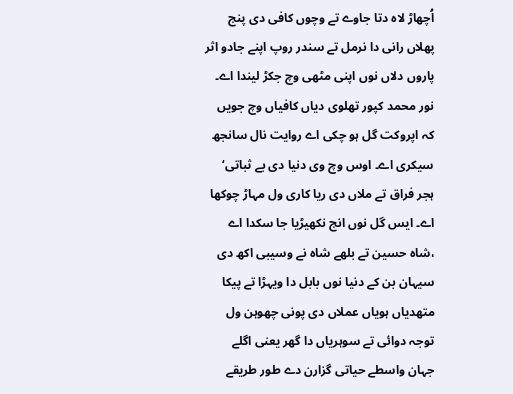اُچھاڑ لاہ دتا جاوے تے وچوں کافی دی پنج پھلاں رانی دا نرمل تے سندر روپ اپنے جادو اثر پاروں دلاں نوں اپنی مٹھی وچ جکڑ لیندا اے۔ نور محمد کپور تھلوی دیاں کافیاں وچ جویں کہ اپروکت گل ہو چکی اے روایت نال سانجھ سیکری اے۔ اوس وچ وی دنیا دی بے ثباتی‘ ہجر فراق تے ملاں دی ریا کاری ول مہاڑ چوکھا اے۔ ایس گل نوں انج نکھیڑیا جا سکدا اے ،شاہ حسین تے بلھے شاہ نے وسیبی اکھ دی سیہان بن کے دنیا نوں بابل دا ویہڑا تے پیکا متھدیاں ہویاں عملاں دی پونی چھوہن ول توجہ دوائی تے سوہریاں دا گھر یعنی اگلے جہان واسطے حیاتی گزارن دے طور طریقے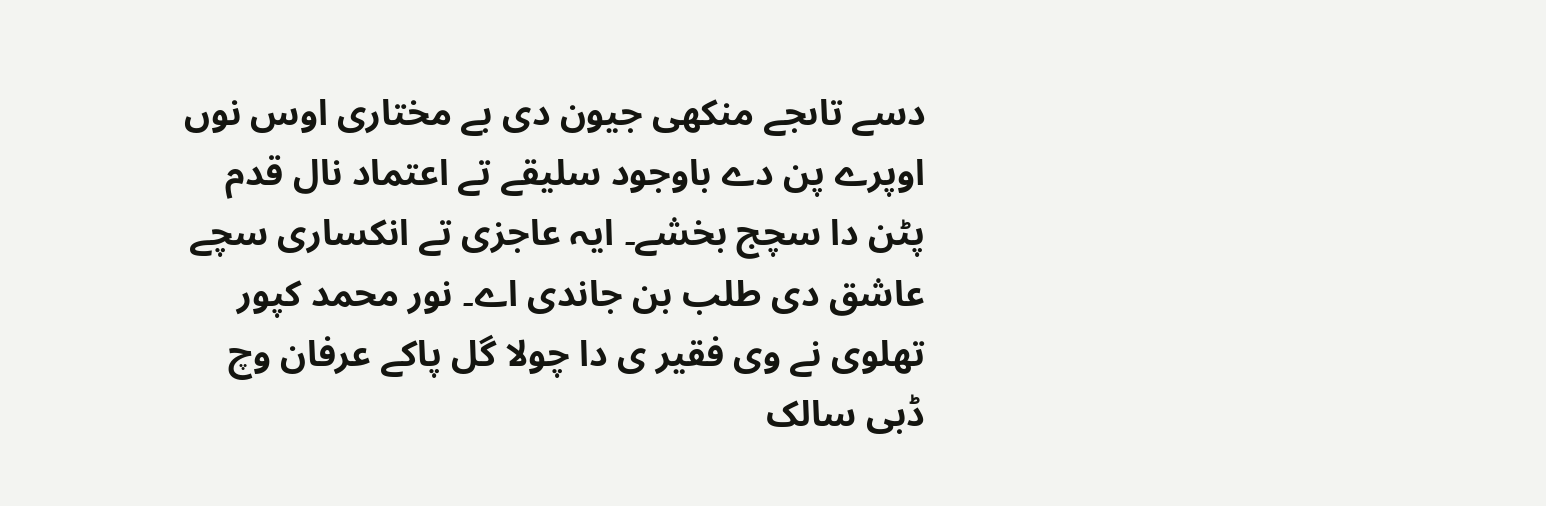دسے تاںجے منکھی جیون دی بے مختاری اوس نوں اوپرے پن دے باوجود سلیقے تے اعتماد نال قدم پٹن دا سچج بخشے۔ ایہ عاجزی تے انکساری سچے عاشق دی طلب بن جاندی اے۔ نور محمد کپور تھلوی نے وی فقیر ی دا چولا گل پاکے عرفان وچ ڈبی سالک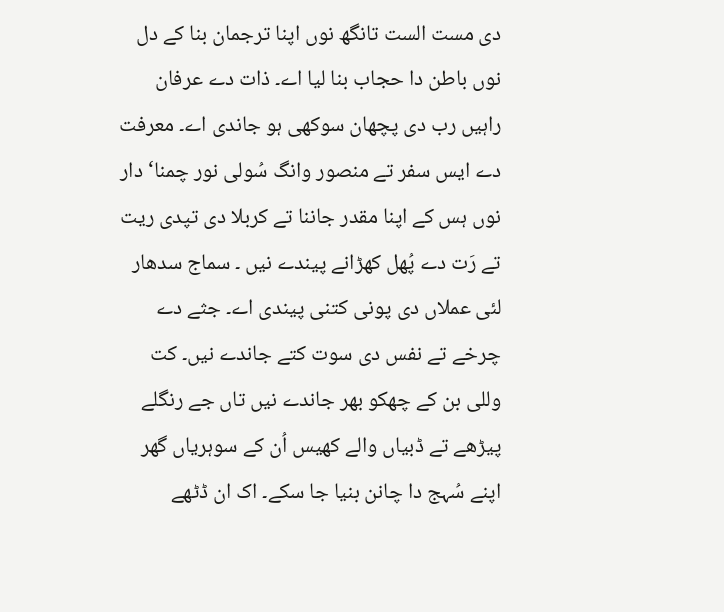دی مست الست تانگھ نوں اپنا ترجمان بنا کے دل نوں باطن دا حجاب بنا لیا اے۔ ذات دے عرفان راہیں رب دی پچھان سوکھی ہو جاندی اے۔ معرفت دے ایس سفر تے منصور وانگ سُولی نور چمنا‘ دار نوں ہس کے اپنا مقدر جاننا تے کربلا دی تپدی ریت تے رَت دے پُھل کھڑانے پیندے نیں ۔ سماج سدھار لئی عملاں دی پونی کتنی پیندی اے۔ جثے دے چرخے تے نفس دی سوت کتے جاندے نیں۔ کت وللی بن کے چھکو بھر جاندے نیں تاں جے رنگلے پیڑھے تے ڈبیاں والے کھیس اُن کے سوہریاں گھر اپنے سُہج دا چانن بنیا جا سکے۔ اک ان ڈٹھے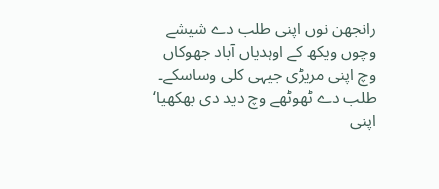رانجھن نوں اپنی طلب دے شیشے وچوں ویکھ کے اوہدیاں آباد جھوکاں وچ اپنی مریڑی جیہی کلی وساسکے۔ طلب دے ٹھوٹھے وچ دید دی بھکھیا‘ اپنی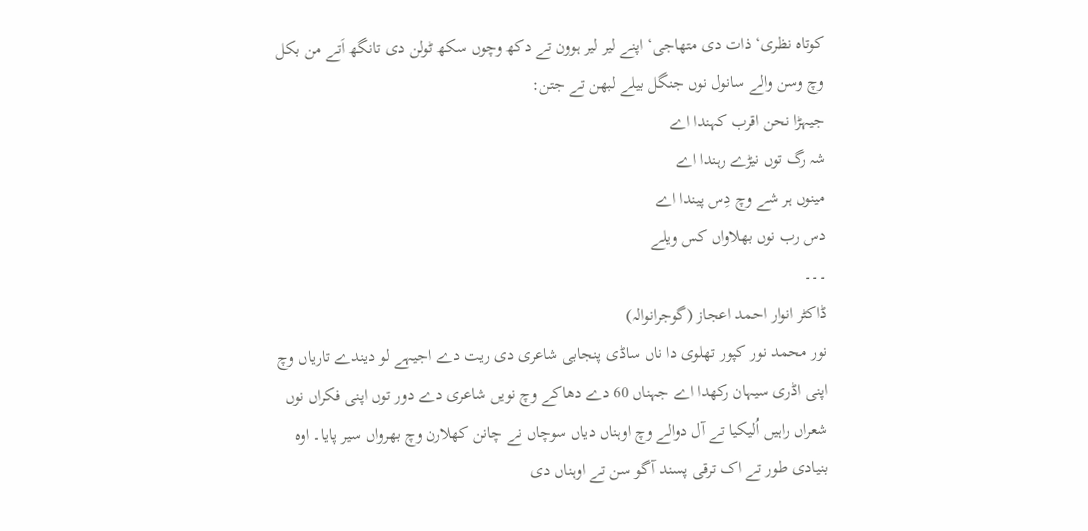کوتاہ نظری‘ ذات دی متھاجی‘ اپنے لیر لیر ہوون تے دکھ وچوں سکھ ٹولن دی تانگھ اَتے من بکل وچ وسن والے سانول نوں جنگل بیلے لبھن تے جتن:
جیہڑا نحن اقرب کہندا اے
شہ رگ توں نیڑے رہندا اے
مینوں ہر شے وچ دِس پیندا اے
دس رب نوں بھلاواں کس ویلے
۔۔۔
ڈاکٹر انوار احمد اعجاز (گوجرانوالہ)
نور محمد نور کپور تھلوی دا ناں ساڈی پنجابی شاعری دی ریت دے اجیہے لو دیندے تاریاں وچ اپنی اڈری سیہان رکھدا اے جہناں 60 دے دھاکے وچ نویں شاعری دے دور توں اپنی فکراں نوں شعراں راہیں اُلیکیا تے آل دوالے وچ اوہناں دیاں سوچاں نے چانن کھلارن وچ بھرواں سیر پایا۔ اوہ بنیادی طور تے اک ترقی پسند آگو سن تے اوہناں دی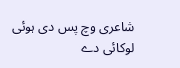شاعری وچ پس دی ہوئی لوکائی دے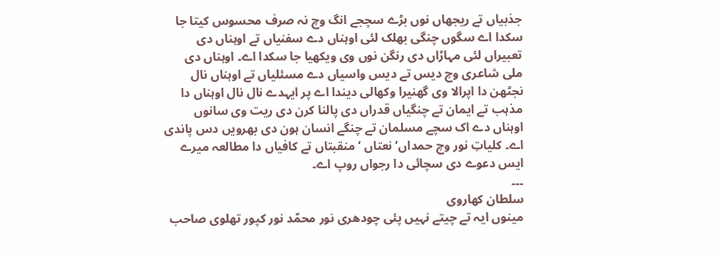جذبیاں تے ریجھاں نوں بڑے سچجے انگ وچ نہ صرف محسوس کیتا جا سکدا اے سگوں چنگی بھلک لئی اوہناں دے سفنیاں تے اوہناں دی تعبیراں لئی مہاڑاں دی رنگن نوں وی ویکھیا جا سکدا اے۔ اوہناں دی ملی شاعری وچ دیس تے دیس واسیاں دے مسئلیاں تے اوہناں نال نجٹھن دا اپرالا وی گھنیرا وکھالی دیندا اے پر ایہدے نال نال اوہناں دا مذہب تے ایمان تے چنگیاں قدراں دی پالنا کرن دی ریت وی سانوں اوہناں دے اک سچے مسلمان تے چنگے انسان ہون دی بھرویں دس پاندی اے۔ کلیاتِ نور وچ حمداں‘ نعتاں ‘ منقبتاں تے کافیاں دا مطالعہ میرے ایس دعوے دی سچائی دا رجواں روپ اے۔
۔۔۔
سلطان کھاروی
مینوں ایہ تے چیتے نہیں پئی چودھری نور محمّد نور کپور تھلوی صاحب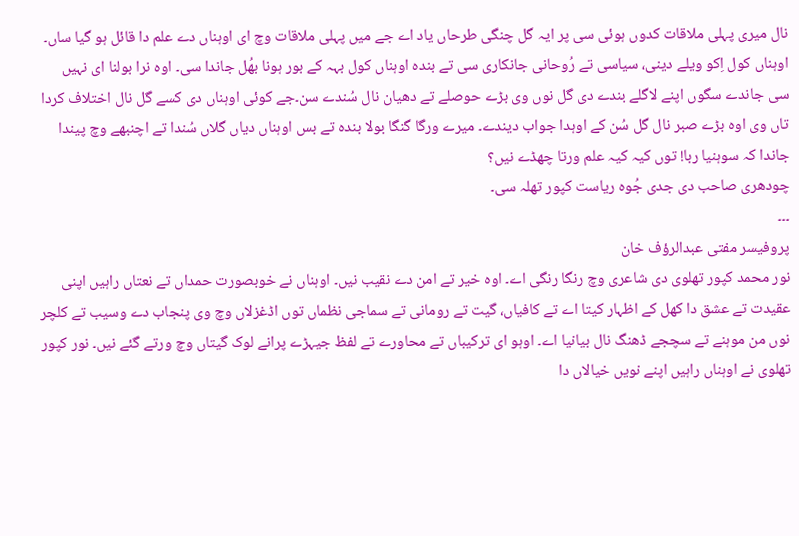نال میری پہلی ملاقات کدوں ہوئی سی پر ایہ گل چنگی طرحاں یاد اے جے میں پہلی ملاقات وچ ای اوہناں دے علم دا قائل ہو گیا ساں۔ اوہناں کول اِکو ویلے دینی، سیاسی تے رُوحانی جانکاری سی تے بندہ اوہناں کول بہہ کے بور ہونا بھُل جاندا سی۔ اوہ نرا بولنا ای نہیں سی جاندے سگوں اپنے لاگلے بندے دی گل نوں وی بڑے حوصلے تے دھیان نال سُندے سن۔جے کوئی اوہناں دی کسے گل نال اختلاف کردا تاں وی اوہ بڑے صبر نال گل سُن کے اوہدا جواب دیندے۔ میرے ورگا گنگا بولا بندہ تے بس اوہناں دیاں گلاں سُندا تے اچنبھے وچ پیندا جاندا کہ سوہنیا ربا! توں کیہ کیہ علم ورتا چھڈے نیں؟
چودھری صاحب دی جدی جُوہ ریاست کپور تھلہ سی۔
۔۔۔
پروفیسر مفتی عبدالرؤف خان
نور محمد کپور تھلوی دی شاعری وچ رنگا رنگی اے۔ اوہ خیر تے امن دے نقیب نیں۔ اوہناں نے خوبصورت حمداں تے نعتاں راہیں اپنی عقیدت تے عشق دا کھل کے اظہار کیتا اے تے کافیاں، گیت تے رومانی تے سماجی نظماں توں اڈغزلاں وچ وی پنجاب دے وسیب تے کلچر نوں من موہنے تے سچجے ڈھنگ نال بیانیا اے۔ اوہو ای ترکیباں تے محاورے تے لفظ جیہڑے پرانے لوک گیتاں وچ ورتے گئے نیں۔ نور کپور تھلوی نے اوہناں راہیں اپنے نویں خیالاں دا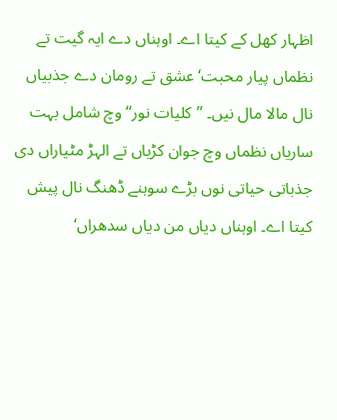اظہار کھل کے کیتا اے۔ اوہناں دے ایہ گیت تے نظماں پیار محبت‘ عشق تے رومان دے جذبیاں نال مالا مال نیں۔ ’’کلیات نور‘‘ وچ شامل بہت ساریاں نظماں وچ جوان کڑیاں تے الہڑ مٹیاراں دی جذباتی حیاتی نوں بڑے سوہنے ڈھنگ نال پیش کیتا اے۔ اوہناں دیاں من دیاں سدھراں‘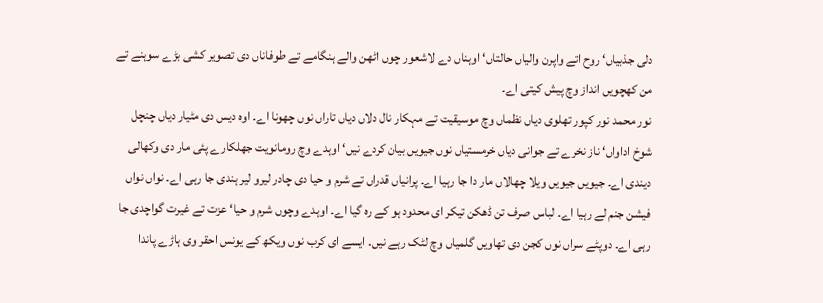دلی جذبیاں‘ روح اتے واپرن والیاں حالتاں‘ اوہناں دے لاشعور چوں اٹھن والے ہنگامے تے طوفاناں دی تصویر کشی بڑے سوہنے تے من کھچویں انداز وچ پیش کیتی اے۔
نور محمد نور کپور تھلوی دیاں نظماں وچ موسیقیت تے مہکار نال دلاں دیاں تاراں نوں چھونا اے۔ اوہ دیس دی مٹیار دیاں چنچل شوخ اداواں‘ ناز نخرے تے جوانی دیاں خرمستیاں نوں جیویں بیان کردے نیں‘ اوہدے وچ رومانویت جھلکارے پئی مار دی وکھالی دیندی اے۔ جیویں جیویں ویلا چھالاں مار دا جا رہیا اے۔ پرانیاں قدراں تے شرم و حیا دی چادر لیرو لیر ہندی جا رہی اے۔ نواں نواں فیشن جنم لے رہیا اے۔ لباس صرف تن ڈھکن تیکر ای محدود ہو کے رہ گیا اے۔ اوہدے وچوں شرم و حیا‘ عزت تے غیرت گواچدی جا رہی اے۔ دوپٹے سراں نوں کجن دی تھاویں گلمیاں وچ لٹک رہے نیں۔ ایسے ای کرب نوں ویکھ کے یونس احقر وی ہاڑے پاندا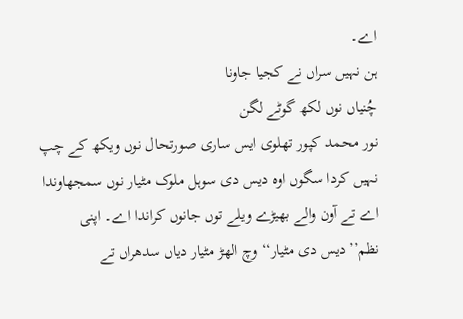اے۔
ہن نہیں سراں نے کجیا جاونا
چُنیاں نوں لکھ گوٹے لگن
نور محمد کپور تھلوی ایس ساری صورتحال نوں ویکھ کے چپ نہیں کردا سگوں اوہ دیس دی سوہل ملوک مٹیار نوں سمجھاوندا اے تے آون والے بھیڑے ویلے توں جانوں کراندا اے۔ اپنی نظم’’دیس دی مٹیار‘‘ وچ الھڑ مٹیار دیاں سدھراں تے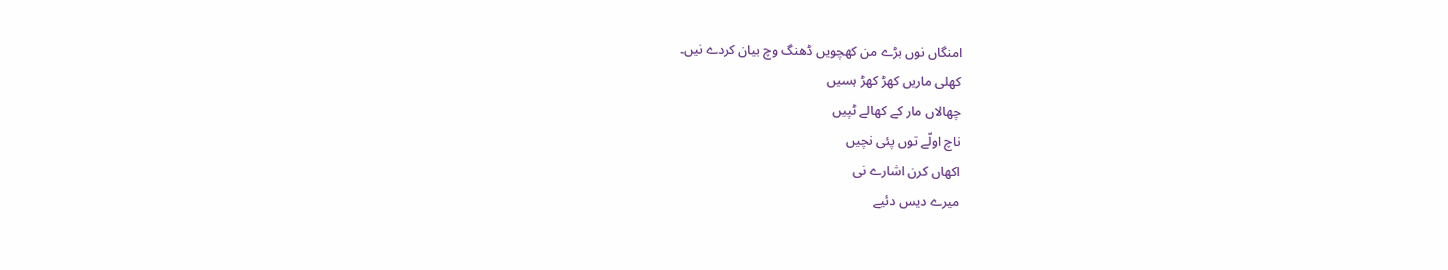امنگاں نوں بڑے من کھچویں ڈھنگ وچ بیان کردے نیں۔
کھلی ماریں کھڑ کھڑ ہسیں
چھالاں مار کے کھالے ٹپیں
ناچ اولّے توں پئی نچیں
اکھاں کرن اشارے نی
میرے دیس دئیے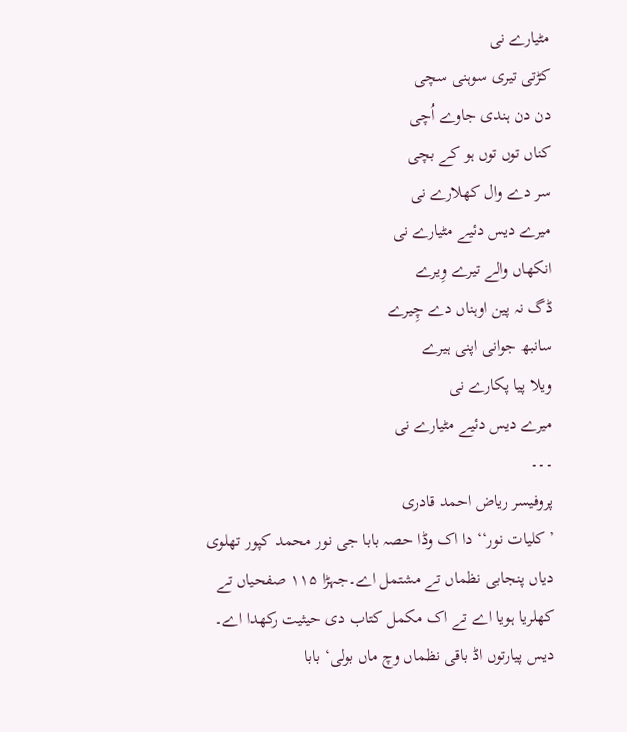مٹیارے نی
کڑتی تیری سوہنی سچی
دن دن ہندی جاوے اُچی
کناں توں توں ہو کے بچی
سر دے وال کھلارے نی
میرے دیس دئیے مٹیارے نی
انکھاں والے تیرے وِیرے
ڈگ نہ پین اوہناں دے چِیرے
سانبھ جوانی اپنی ہیرے
ویلا پیا پکارے نی
میرے دیس دئیے مٹیارے نی
۔۔۔
پروفیسر ریاض احمد قادری
’کلیات نور‘‘ دا اک وڈا حصہ بابا جی نور محمد کپور تھلوی دیاں پنجابی نظماں تے مشتمل اے۔جہڑا ۱۱۵ صفحیاں تے کھلریا ہویا اے تے اک مکمل کتاب دی حیثیت رکھدا اے۔ دیس پیارتوں اڈ باقی نظماں وچ ماں بولی‘ بابا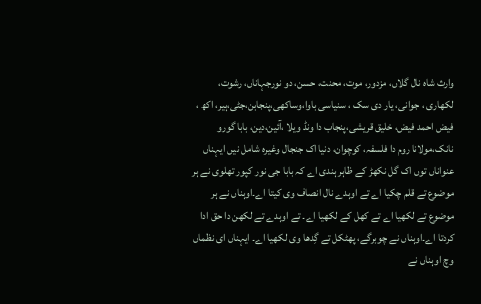وارث شاہ نال گلاں، مزدور، موت، محنت، حسن، دو نورجہاناں، رشوت، لکھاری ، جوانی، یار دی سک ، سنیاسی باوا،وساکھی،پنجابن،جٹی،ہیر، اکھ ، فیض احمد فیض، خلیق قریشی،پنجاب دا ونڈ ویلا ،آئین،دین، بابا گورو نانک،مولانا روم دا فلسفہ، کوچوان، دنیا اک جنجال وغیرہ شامل نیں ایہناں عنواناں توں اک گل نکھڑ کے ظاہر ہندی اے کہ بابا جی نور کپور تھلوی نے ہر موضوع تے قلم چکیا اے تے اوہدے نال انصاف وی کیتا اے۔اوہناں نے ہر موضوع تے لکھیا اے تے کھل کے لکھیا اے۔ تے اوہدے تے لکھن دا حق ادا کردتا اے۔اوہناں نے چوبرگے، پھٹکل تے گِدھا وی لکھیا اے۔ ایہناں ای نظماں وچ اوہناں نے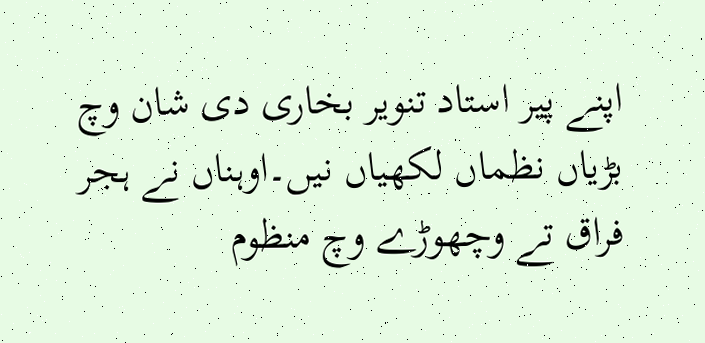اپنے پیر استاد تنویر بخاری دی شان وچ بڑیاں نظماں لکھیاں نیں۔اوہناں نے ہجر فراق تے وچھوڑے وچ منظوم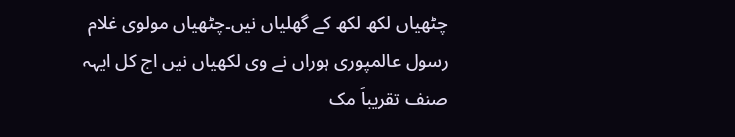چٹھیاں لکھ لکھ کے گھلیاں نیں۔چٹھیاں مولوی غلام رسول عالمپوری ہوراں نے وی لکھیاں نیں اج کل ایہہ صنف تقریباَ مک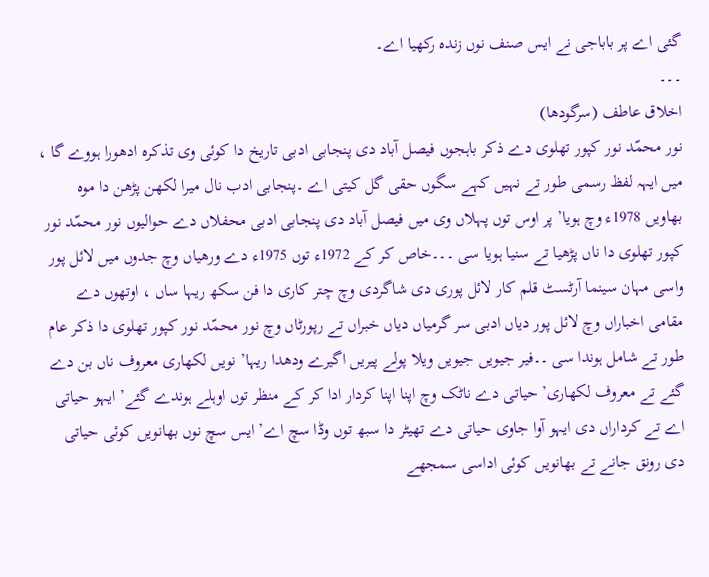گئی اے پر باباجی نے ایس صنف نوں زندہ رکھیا اے۔
۔۔۔
اخلاق عاطف (سرگودھا)
نور محمّد نور کپور تھلوی دے ذکر باہجوں فیصل آباد دی پنجابی ادبی تاریخ دا کوئی وی تذکرہ ادھورا ہووے گا ، میں ایہہ لفظ رسمی طور تے نہیں کہے سگوں حقی گل کیتی اے ۔پنجابی ادب نال میرا لکھن پڑھن دا موہ بھاویں 1978ء وچ ہویا’ پر اوس توں پہلاں وی میں فیصل آباد دی پنجابی ادبی محفلاں دے حوالیوں نور محمّد نور کپور تھلوی دا ناں پڑھیا تے سنیا ہویا سی ۔۔۔خاص کر کے 1972ء توں 1975ء دے ورھیاں وچ جدوں میں لائل پور واسی مہان سینما آرٹسٹ قلم کار لائل پوری دی شاگردی وچ چتر کاری دا فن سکھ ریہا ساں ، اوتھوں دے مقامی اخباراں وچ لائل پور دیاں ادبی سر گرمیاں دیاں خبراں تے رپورٹاں وچ نور محمّد نور کپور تھلوی دا ذکر عام طور تے شامل ہوندا سی ۔۔فیر جیویں جیویں ویلا پولے پیریں اگیرے ودھدا ریہا’ نویں لکھاری معروف ناں بن دے گئے تے معروف لکھاری’ حیاتی دے ناٹک وچ اپنا اپنا کردار ادا کر کے منظر توں اوہلے ہوندے گئے’ ایہو حیاتی اے تے کرداراں دی ایہو آوا جاوی حیاتی دے تھیٹر دا سبھ توں وڈا سچ اے’ ایس سچ نوں بھانویں کوئی حیاتی دی رونق جانے تے بھانویں کوئی اداسی سمجھے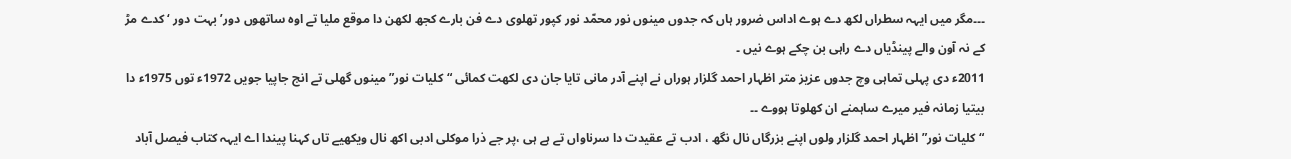۔۔۔مگر میں ایہہ سطراں لکھ دے ہوے اداس ضرور ہاں کہ جدوں مینوں نور محمّد نور کپور تھلوی دے فن بارے کجھ لکھن دا موقع ملیا تے اوہ ساتھوں دور’ بہت دور ‘ کدے مڑ کے نہ آون والے پینڈیاں دے راہی بن چکے ہوے نیں ۔
2011ء دی پہلی تماہی وچ جدوں عزیز متر اظہار احمد گلزار ہوراں نے اپنے آدر مانی تایا جان دی لکھت کمائی “کلیات نور” مینوں گھلی تے انج جاپیا جویں 1972ء توں 1975ء دا بیتیا زمانہ فیر میرے ساہمنے ان کھلوتا ہووے ۔۔
“کلیات نور” اظہار احمد گلزار ولوں اپنے بزرگاں نال نگھ ، ادب تے عقیدت دا سرناواں تے ہے ہی ،پر جے ذرا موکلی ادبی اکھ نال ویکھیے تاں کہنا پیندا اے ایہہ کتاب فیصل آباد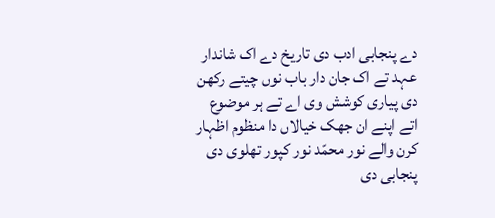دے پنجابی ادب دی تاریخ دے اک شاندار عہد تے اک جان دار باب نوں چیتے رکھن دی پیاری کوشش وی اے تے ہر موضوع اتے اپنے ان جھک خیالاں دا منظوم اظہار کرن والے نور محمّد نور کپور تھلوی دی پنجابی دی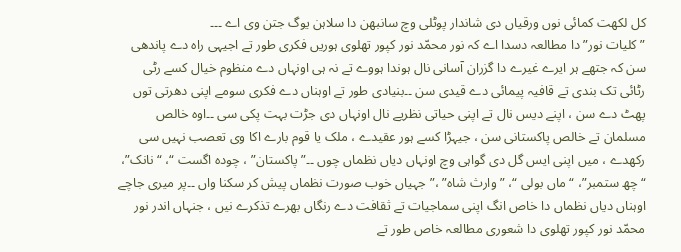کل لکھت کمائی نوں ورقیاں دی شاندار پوٹلی وچ سانبھن دا سلاہن یوگ جتن وی اے ۔۔۔
” کلیات نور” دا مطالعہ دسدا اے کہ نور محمّد نور کپور تھلوی ہوریں فکری طور تے اجیہی راہ دے پاندھی سن کہ جتھے ہر ایرے غیرے دا گزران آسانی نال ہوندا ہووے تے نہ ہی اونہاں دے منظوم خیال کسے رٹی رٹائی تک بندی تے قافیہ پیمائی دے قیدی سن ۔۔بنیادی طور تے اوہناں دے فکری سومے اپنی دھرتی توں پھٹ دے سن ، اپنے دیس نال تے اپنی حیاتی نظریے نال اونہاں دی جڑت بہت پکی سی ۔۔اوہ خالص مسلمان تے خالص پاکستانی سن ، جیہڑا کسے ہور عقیدے ، ملک یا قوم بارے اکا وی تعصب نہیں سی رکھدے ، میں اپنی ایس گل دی گواہی وچ اونہاں دیاں نظماں چوں ۔۔” پاکستان” ، چودہ اگست “، “نانک”، “چھ ستمبر”، “ماں بولی “، ” وارث شاہ” ،” جہیاں خوب صورت نظماں پیش کر سکنا واں ۔۔پر میری جاچے اوہناں دیاں نظماں دا خاص انگ اپنی سماجیات تے ثقافت دے رنگاں بھرے تذکرے نیں ، جنہاں اندر نور محمّد نور کپور تھلوی دا شعوری مطالعہ خاص طور تے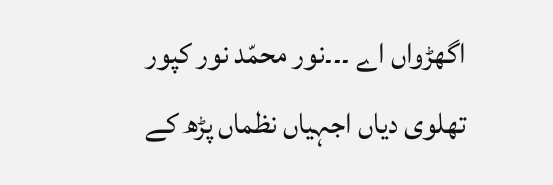اگھڑواں اے ۔۔۔نور محمّد نور کپور تھلوی دیاں اجہیاں نظماں پڑھ کے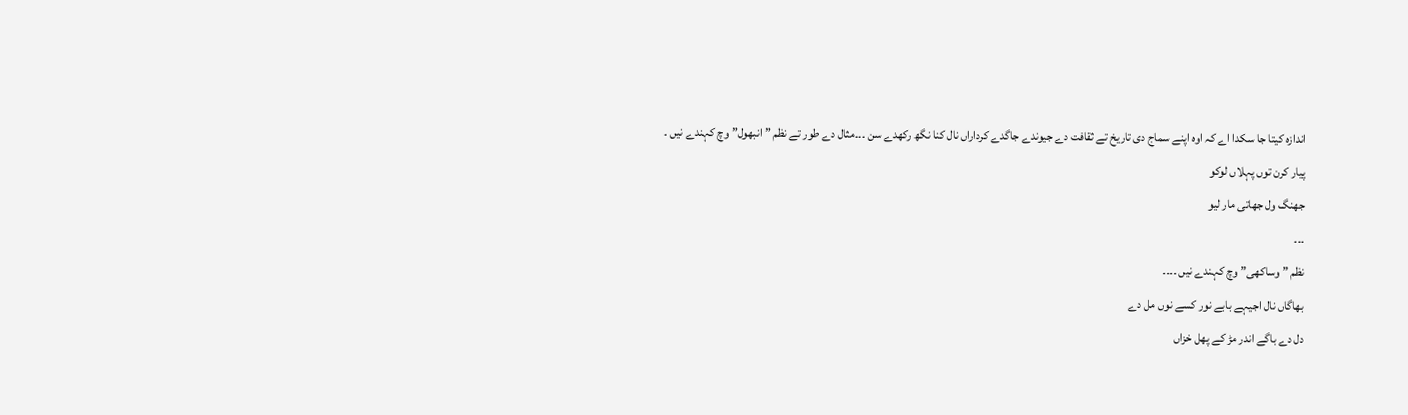اندازہ کیتا جا سکدا اے کہ اوہ اپنے سماج دی تاریخ تے ثقافت دے جیوندے جاگدے کرداراں نال کنا نگھ رکھدے سن ۔۔۔مثال دے طور تے نظم ” انبھول” وچ کہندے نیں ۔
پیار کرن توں پہلاں لوکو
جھنگ ول جھاتی مار لیو
۔۔۔
نظم ” وساکھی” وچ کہندے نیں ۔۔۔۔
بھاگاں نال اجیہے بابے نور کسے نوں مل دے
دل دے باگے اندر مڑ کے پھل خزاں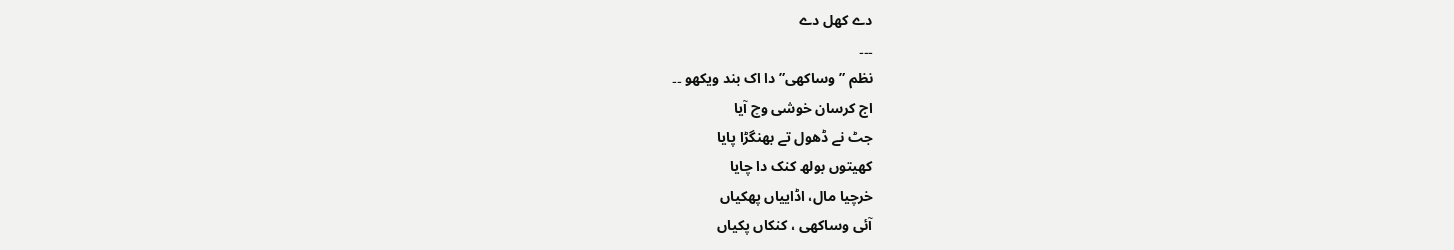دے کھل دے
۔۔۔
نظم ” وساکھی” دا اک بند ویکھو ۔۔
اج کرسان خوشی وچ آیا
جٹ نے ڈھول تے بھنگڑا پایا
کھیتوں بولھ کنک دا چایا
خرچیا مال، اڈاییاں پھکیاں
آئی وساکھی ، کنکاں پکیاں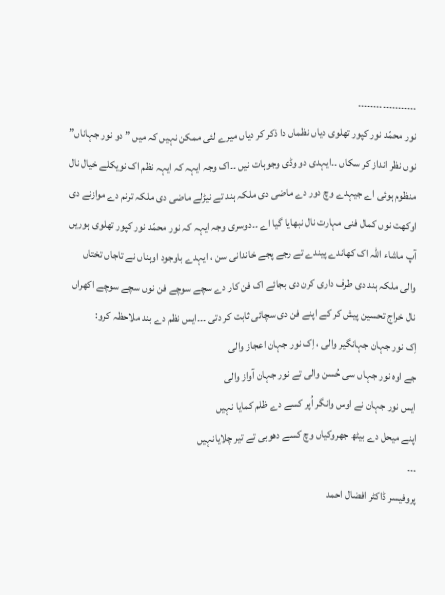۔۔۔۔۔۔۔۔۔۔۔۔۔۔۔۔۔۔۔
نور محمّد نور کپور تھلوی دیاں نظماں دا ذکر کر دیاں میرے لئی ممکن نہیں کہ میں ” دو نور جہاناں” نوں نظر انداز کر سکاں ۔۔ایہدی دو وڈی وجوہات نیں ۔۔اک وجہ ایہہ کہ ایہہ نظم اک نویکلے خیال نال منظوم ہوئی اے جیہدے وچ دور دے ماضی دی ملکہ ہند تے نیڑلے ماضی دی ملکہ ترنم دے موازنے دی اوکھت نوں کمال فنی مہارت نال نبھایا گیا اے ۔۔دوسری وجہ ایہہ کہ نور محمّد نور کپور تھلوی ہوریں آپ ماشاء اللہ اک کھاندے پیندے تے رجے پجے خاندانی سن ، ایہدے باوجود اوہناں نے تاجاں تختاں والی ملکہ ہند دی طرف داری کرن دی بجائے اک فن کار دے سچے سوچے فن نوں سچے سوچے اکھراں نال خراج تحسین پیش کر کے اپنے فن دی سچائی ثابت کر دتی ۔۔۔ایس نظم دے بند ملاحظہ کرو:
اِک نور جہان جہانگیر والی ، اِک نور جہان اعجاز والی
جے اوہ نور جہاں سی حُسن والی تے نور جہان آواز والی
ایس نور جہان نے اوس وانگر اُپر کسے دے ظلم کمایا نہیں
اپنے میحل دے بیٹھ جھروکیاں وچ کسے دھوبی تے تیر چلایانہیں
۔۔۔
پروفیسر ڈاکٹر افضال احمد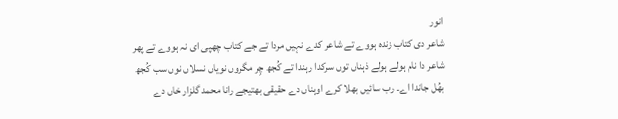انور
شاعر دی کتاب زندہ ہووے تے شاعر کدے نہیں مردا تے جے کتاب چھپی ای نہ ہووے تے پھر شاعر دا نام ہولے ہولے ذہناں توں سرکدا رہندا تے کُجھ چِر مگروں نویاں نسلاں نوں سب کُجھ بھُل جاندا اے۔ رب سائیں بھلا کرے اوہناں دے حقیقی بھتیجے رانا محمد گلزار خاں دے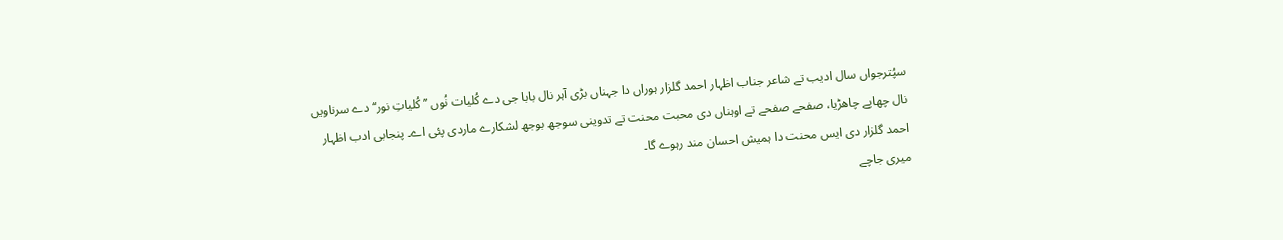سپُترجواں سال ادیب تے شاعر جناب اظہار احمد گلزار ہوراں دا جہناں بڑی آہر نال بابا جی دے کُلیات نُوں ’’کُلیاتِ نور‘‘ دے سرناویں نال چھاپے چاھڑیا، صفحے صفحے تے اوہناں دی محبت محنت تے تدوینی سوجھ بوجھ لشکارے ماردی پئی اے۔ پنجابی ادب اظہار احمد گلزار دی ایس محنت دا ہمیش احسان مند رہوے گا۔
میری جاچے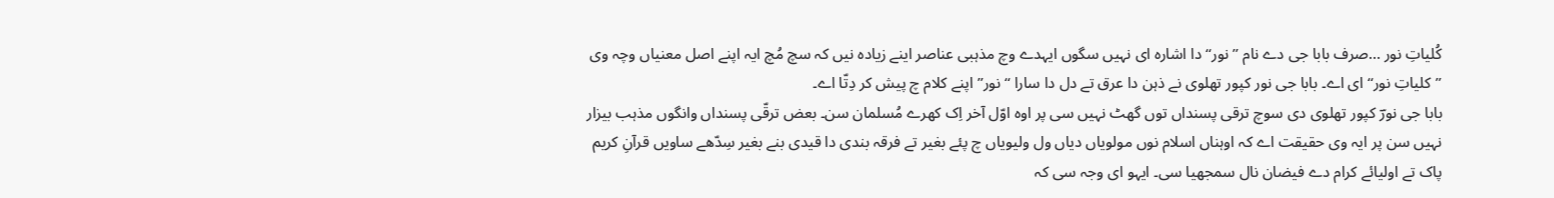کُلیاتِ نور …صرف بابا جی دے نام ’’نور‘‘ دا اشارہ ای نہیں سگوں ایہدے وچ مذہبی عناصر اینے زیادہ نیں کہ سچ مُچ ایہ اپنے اصل معنیاں وچہ وی ’’کلیاتِ نور‘‘ ای اے۔ بابا جی نور کپور تھلوی نے ذہن دا عرق تے دل دا سارا “نور” اپنے کلام چ پیش کر دِتّا اے۔
بابا جی نورؔ کپور تھلوی دی سوچ ترقی پسنداں توں گھٹ نہیں سی پر اوہ اوّل آخر اِک کھرے مُسلمان سن۔ بعض ترقّی پسنداں وانگوں مذہب بیزار نہیں سن پر ایہ وی حقیقت اے کہ اوہناں اسلام نوں مولویاں دیاں ول ولیویاں چ پئے بغیر تے فرقہ بندی دا قیدی بنے بغیر سِدّھے ساویں قرآنِ کریم پاک تے اولیائے کرام دے فیضان نال سمجھیا سی۔ ایہو ای وجہ سی کہ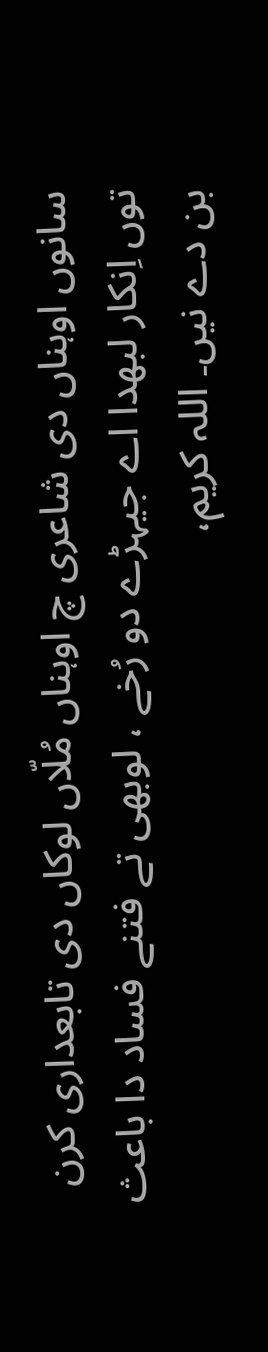سانوں اوہناں دی شاعری چ اوہناں مُلّاں لوکاں دی تابعداری کرن توں اِنکار لبھدا اے جیہڑے دو رُخے ، لوبھی تے فتنے فساد دا باعث بن دے نیں۔ اللہ کریم،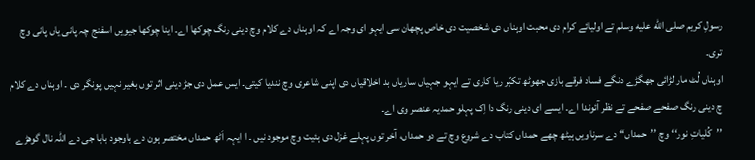رسولِ کریم صلى الله عليه وسلم تے اولیائے کرام دی محبت اوہناں دی شخصیت دی خاص پچھان سی ایہو ای وجہ اے کہ اوہناں دے کلام وچ دینی رنگ چوکھا اے۔ اینا چوکھا جیویں اسفنج چہ پانی یاں پانی وچ تری۔
اوہناں لُٹ مار لڑائی جھگڑے دنگے فساد فرقے بازی جھوٹھ تکبّر ریا کاری تے ایہو جہیاں ساریاں بد اخلاقیاں دی اپنی شاعری وچ نندیا کیتی۔ ایس عمل دی جڑ دینی اثر توں بغیر نہیں پونگر دی ۔ اوہناں دے کلام چ دینی رنگ صفحے صفحے تے نظر آئوندا اے۔ ایسے ای دینی رنگ دا اِک پہلو حمدیہ عنصر وی اے۔
’’کُلیاتِ نور‘‘ وچ ’’حمداں‘‘ دے سرناویں ہیٹھ چھے حمداں کتاب دے شروع وچ تے دو حمداں، آخر توں پہلے غزل دی ہئیت وچ موجود نیں ۔ ا ایہہ اَٹھ حمداں مختصر ہون دے باوجود بابا جی دے اللہ نال گوھڑے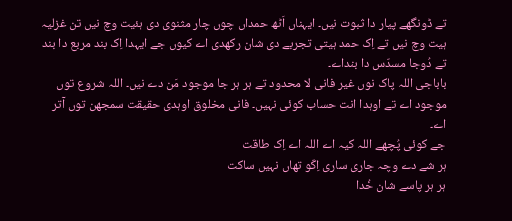تے ڈونگھے پیار دا ثبوت نیں۔ ایہناں اَٹھ حمداں چوں چار مثنوی دی ہئیت وچ نیں تن غزلیہ ہیت وچ نیں تے اِک حمد ہیتی تجربے دی شان رکھدی اے کیوں جے ایہدا اِک بند مربع دا بند تے دُوجا مسدّس دا بنداے۔
باباجی اللہ پاک نوں غیر فانی لا محدود تے ہر ہر جا موجود مَن دے نیں۔ اللہ شروع توں موجود اے تے اوہدا انت حساب کوئی نہیں۔ فانی مخلوق اوہدی حقیقت سمجھن توں آتر اے۔
جے کوئی پُچھے اللہ کیہ اے اللہ اے اِک طاقت
ہر شے دے وچہ جاری ساری اِکّو تھاں نہیں ساکت
ہر ہر پاسے شان خُدا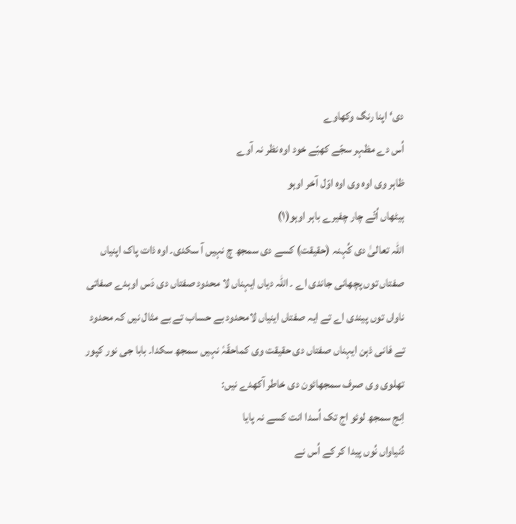دی‘ اپنا رنگ وکھاوے
اُس دے مظہر سجّے کھبّے خود اوہ نظر نہ آوے
ظاہر وی اوہ وی اوہ اوّل آخر اوہو
ہیٹھاں اُتّے چار چفیرے باہر اوہو(۱)
اللہ تعالیٰ دی کُہنہ (حقیقت) کسے دی سمجھ چ نہیں آ سکدی۔ اوہ ذات پاک اپنیاں صفتاں توں پچھانی جاندی اے ۔ اللہ دیاں ایہناں لا محدود صفتاں دی دَس اوہدے صفاتی ناواں توں پیندی اے تے ایہ صفتاں اینیاں لامحدود بے حساب تے بے مثال نیں کہ محدود تے فانی ذہن ایہناں صفتاں دی حقیقت وی کماحقّہٗ نہیں سمجھ سکدا۔ بابا جی نور کپور تھلوی وی صرف سمجھائون دی خاطر آکھدے نیں:
اِنج سمجھ لوئو اج تک اُسدا انت کسے نہ پایا
دُنیاواں نُوں پیدا کر کے اُس نے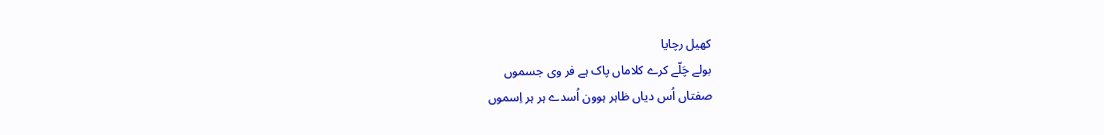کھیل رچایا
بولے چَلّے کرے کلاماں پاک ہے فر وی جسموں
صفتاں اُس دیاں ظاہر ہوون اُسدے ہر ہر اِسموں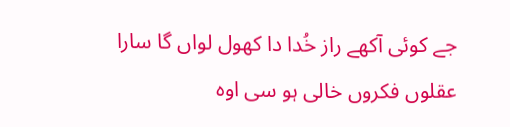جے کوئی آکھے راز خُدا دا کھول لواں گا سارا
عقلوں فکروں خالی ہو سی اوہ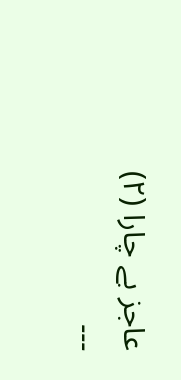عاجز بے چارا (۲)
۔۔۔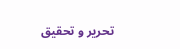تحریر و تحقیق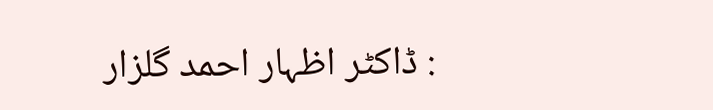: ڈاکٹر اظہار احمد گلزار